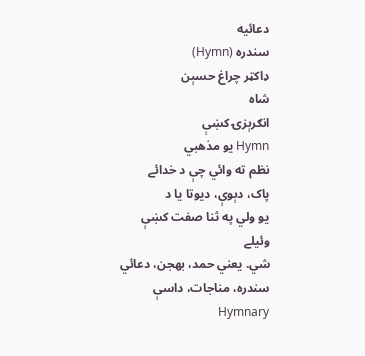دعائيه
سندره (Hymn)
ډاکټر چراغ حسېن
شاه
انګرېزۍ کښې
Hymn يو مذهبي
نظم ته وائي چې د خدائے
پاک، دېوې، ديوتا يا د
يو ولي په ثنا صفت کښې وئيلے
شي. يعني حمد، بهجن، دعائي
سندره، مناجات، داسې Hymnary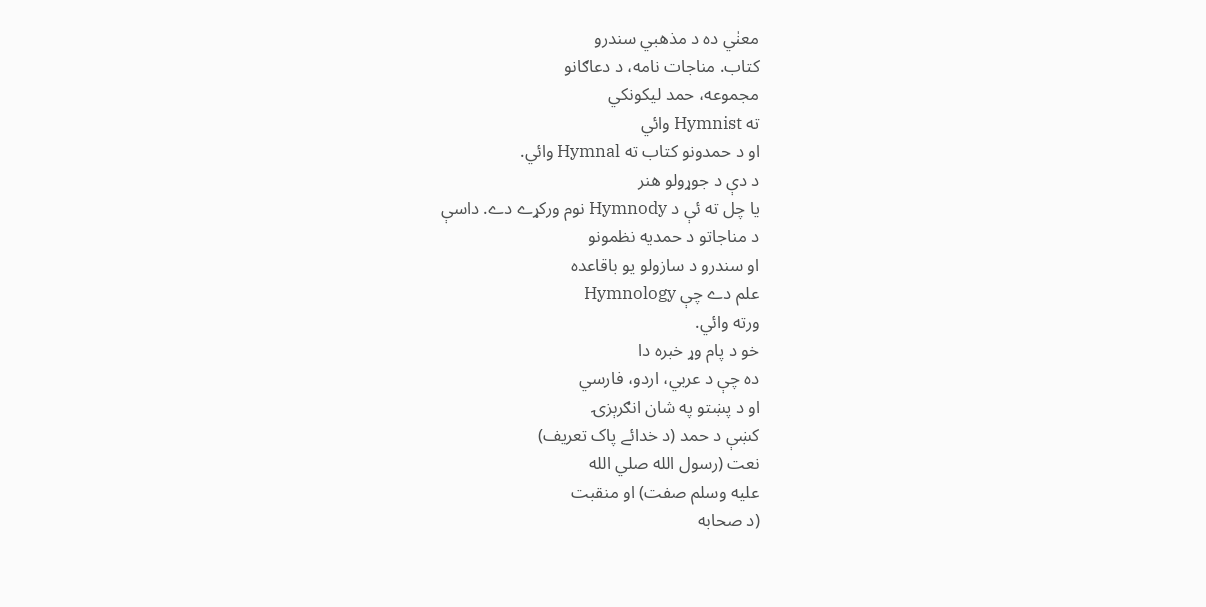معنٰي ده د مذهبي سندرو
کتاب. مناجات نامه، د دعاګانو
مجموعه، حمد ليکونکي
ته Hymnist وائي
او د حمدونو کتاب ته Hymnal وائي.
د دې د جوړولو هنر
يا چل ته ئې د Hymnody نوم ورکړے دے. داسې
د مناجاتو د حمديه نظمونو
او سندرو د سازولو يو باقاعده
علم دے چې Hymnology
ورته وائي.
خو د پام وړ خبره دا
ده چې د عربي، اردو، فارسي
او د پښتو په شان انګرېزۍ
کښې د حمد (د خدائے پاک تعريف)
نعت (رسول الله صلي الله
عليه وسلم صفت) او منقبت
(د صحابه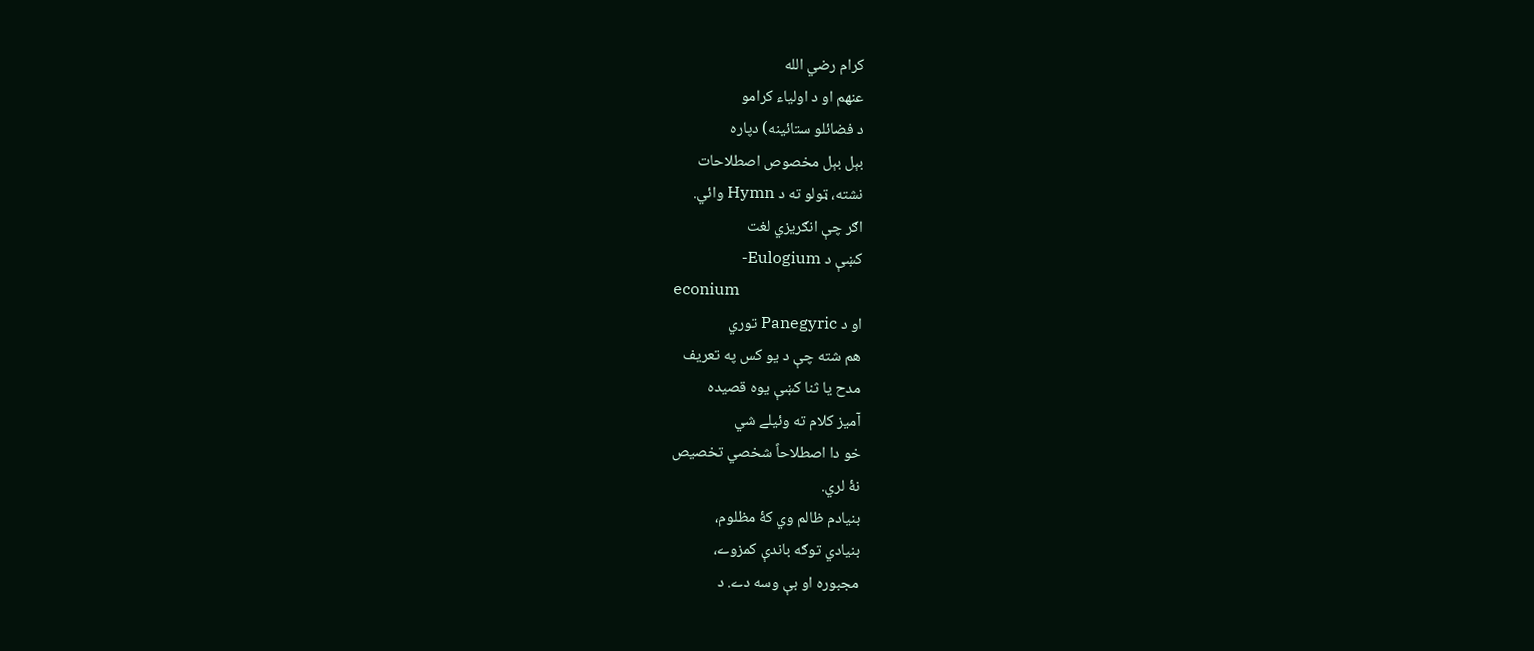کرام رضي الله
عنهم او د اولياء کرامو
د فضائلو ستائينه) دپاره
بېل بېل مخصوص اصطلاحات
نشته، ټولو ته د Hymn وائي.
اګر چې انګريزي لغت
کښې د Eulogium-
econium
او د Panegyric توري
هم شته چې د يو کس په تعريف
مدح يا ثنا کښې يوه قصيده
آميز کلام ته وئيلے شي
خو دا اصطلاحاً شخصي تخصيص
نۀ لري.
بنيادم ظالم وي کۀ مظلوم،
بنيادي توګه باندې کمزوے،
مجبوره او بې وسه دے. د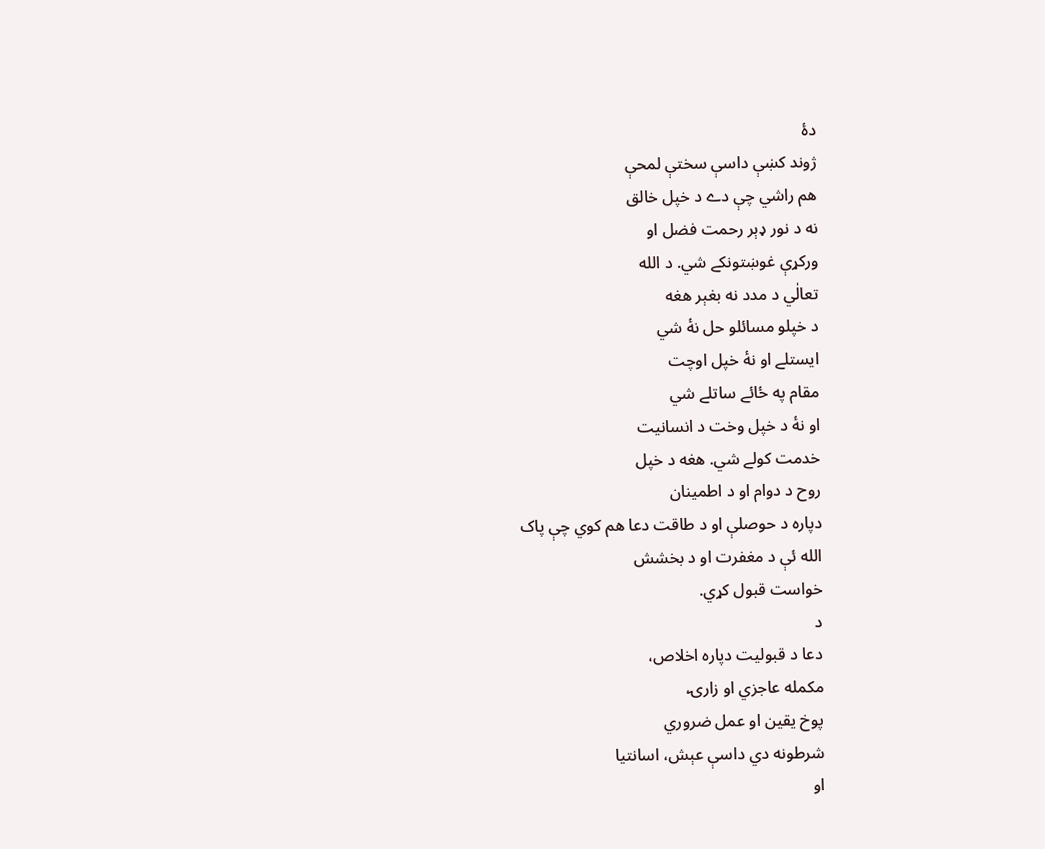دۀ
ژوند کښې داسې سختې لمحې
هم راشي چې دے د خپل خالق
نه د نور ډېر رحمت فضل او
ورکړې غوښتونکے شي. د الله
تعالٰي د مدد نه بغېر هغه
د خپلو مسائلو حل نۀ شي
ايستلے او نۀ خپل اوچت
مقام په ځائے ساتلے شي
او نۀ د خپل وخت د انسانيت
خدمت کولے شي. هغه د خپل
روح د دوام او د اطمينان
دپاره د حوصلې او د طاقت دعا هم کوي چې پاک
الله ئې د مغفرت او د بخشش
خواست قبول کړي.
د
دعا د قبوليت دپاره اخلاص،
مکمله عاجزي او زارۍ،
پوخ يقين او عمل ضروري
شرطونه دي داسې عېش، اسانتيا
او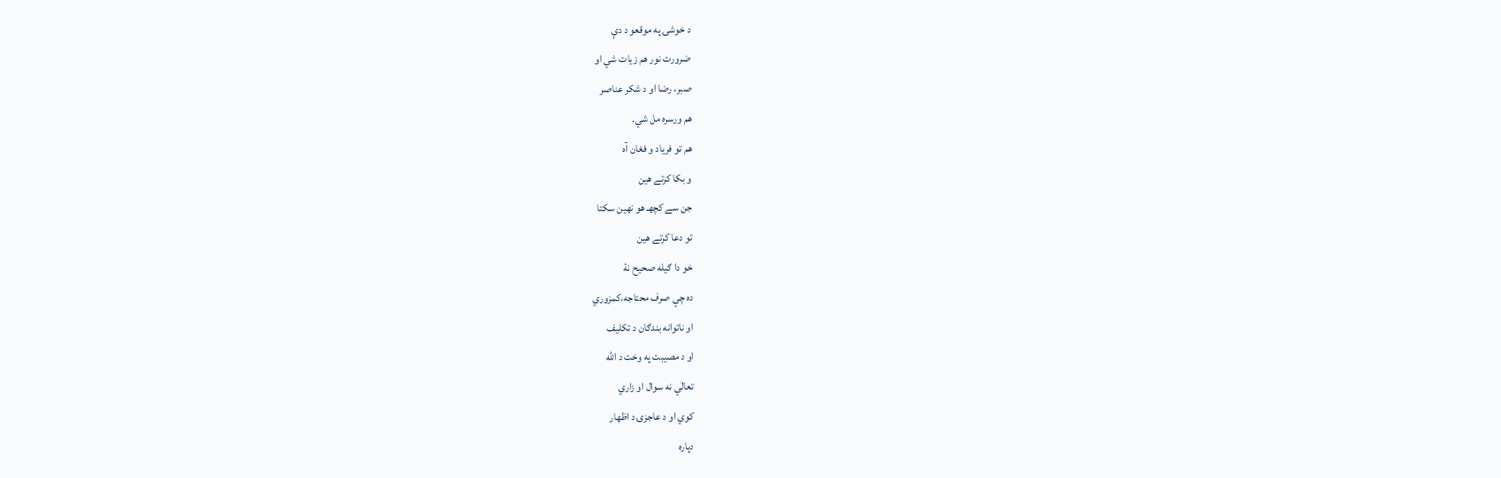د خوشۍ په موقعو د دې
ضرورت نور هم زيات شي او
صبر، رضا او د شکر عناصر
هم ورسره مل شي.
هم تو فرياد و فغان آه
و بکا کرتے هين
جن سے کچهـ هو نهين سکتا
تو دعا کرتے هين
خو دا ګيله صحيح نۀ
ده چې صرف محتاجه،کمزوري
او ناتوانه بندګان د تکليف
او د مصيبت په وخت د الله
تعالٰي نه سوال او زاري
کوي او د عاجزۍ د اظهار
دپاره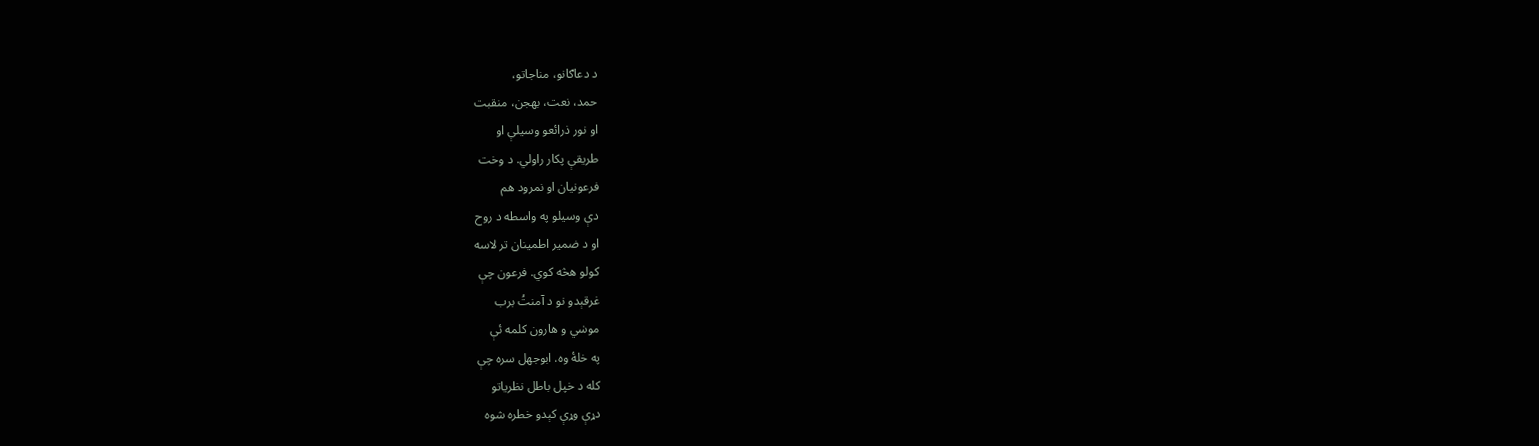د دعاګانو، مناجاتو،
حمد، نعت، بهجن، منقبت
او نور ذرائعو وسيلې او
طريقې پکار راولي. د وخت
فرعونيان او نمرود هم
دې وسيلو په واسطه د روح
او د ضمير اطمينان تر لاسه
کولو هڅه کوي. فرعون چې
غرقېدو نو د آمنتُ برب
موسٰي و هارون کلمه ئې
په خلۀ وه. ابوجهل سره چې
کله د خپل باطل نظرياتو
دړې وړې کېدو خطره شوه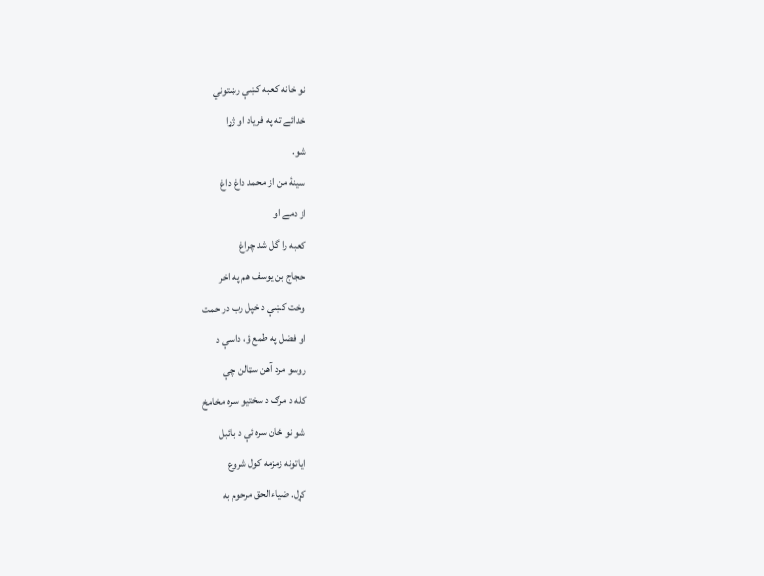نو خانه کعبه کښې رښتوني
خدائے ته په فرياد او ژړا
شو.
سينۀ من از محمد داغ داغ
از دمے او
کعبه را گل شد چراغ
حجاج بن يوسف هم په اخر
وخت کښې د خپل رب در حمت
او فضل په طمع ؤ، داسې د
روسو مرد آهن سټالن چې
کله د مرګ د سختيو سره مخامخ
شو نو ځان سره ئې د بائبل
اياتونه زمزمه کول شروع
کړل. ضياءالحق مرحوم به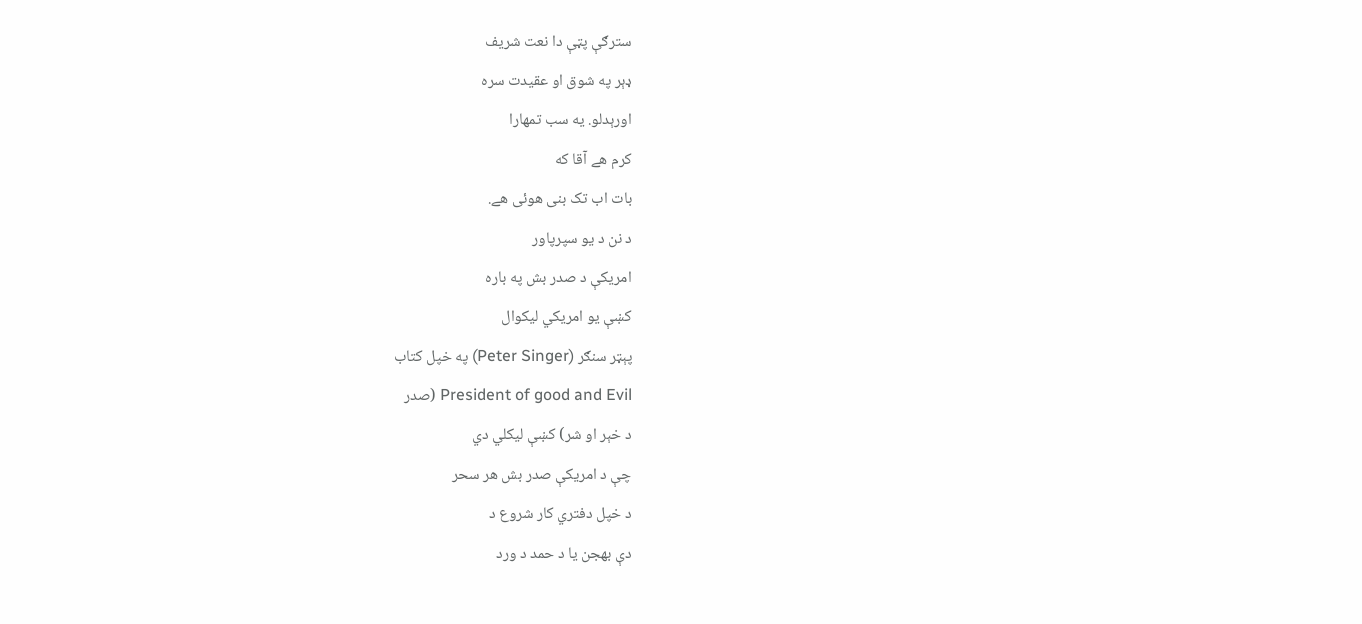سترګې پټې دا نعت شريف
ډېر په شوق او عقيدت سره
اورېدلو. يه سب تمهارا
کرم هے آقا که
بات اب تک بنى هوئى هے.
د نن د يو سپرپاور
امريکې د صدر بش په باره
کښې يو امريکي ليکوال
پېټر سنګر (Peter Singer) په خپل کتاب
President of good and Evil (صدر
د خېر او شر) کښې ليکلي دي
چې د امريکې صدر بش هر سحر
د خپل دفتري کار شروع د
دې بهجن يا د حمد د ورد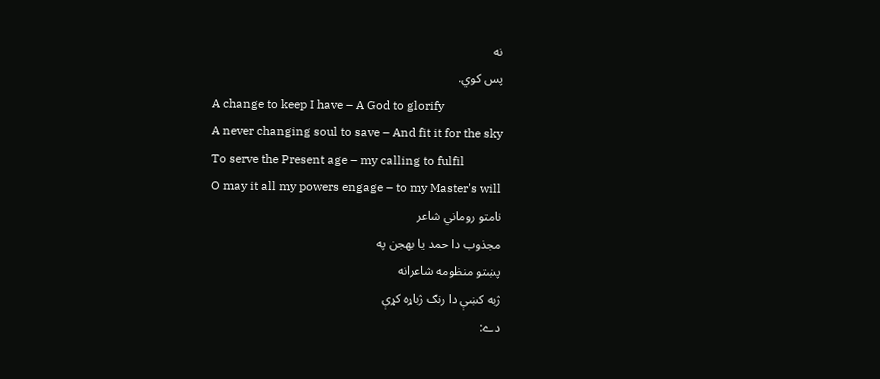نه
پس کوي.
A change to keep I have – A God to glorify
A never changing soul to save – And fit it for the sky
To serve the Present age – my calling to fulfil
O may it all my powers engage – to my Master's will
نامتو روماني شاعر
مجذوب دا حمد يا بهجن په
پښتو منظومه شاعرانه
ژبه کښې دا رنګ ژباړه کړې
دے: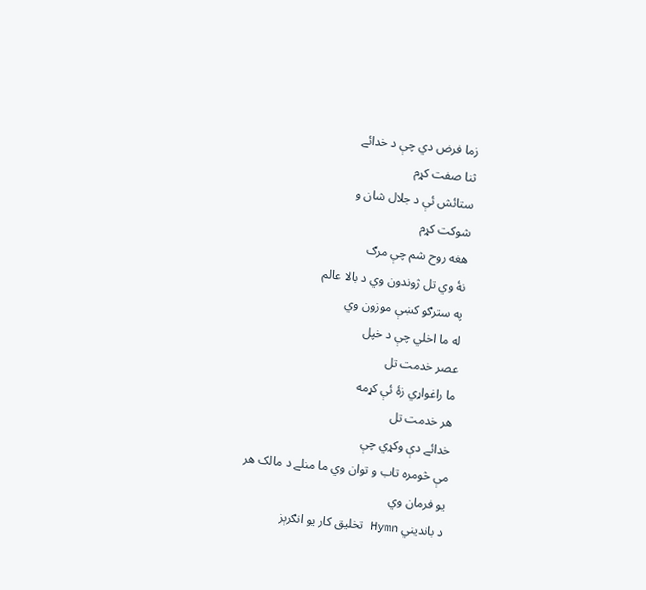زما فرض دي چې د خدائے
ثنا صفت کړم
ستائش ئې د جلال شان و
شوکت کړم
هغه روح شم چې مرګ
نۀ وي تل ژوندون وي د بالا عالم
په سترګو کښې موزون وي
له ما اخلي چې د خپل
عصر خدمت تل
ما راغواړي زۀ ئې کړمه
هر خدمت تل
خدائے دې وکړي چې
مې څومره تاب و توان وي ما منلے د مالک هر
يو فرمان وي
د بانديني Hymn تخليق کار يو انګرېز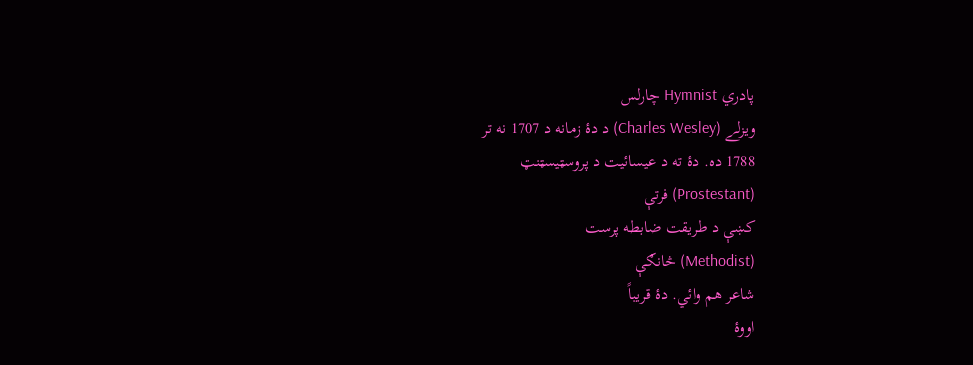پادري Hymnist چارلس
ويزلے (Charles Wesley) د دۀ زمانه د 1707 نه تر
1788 ده. دۀ ته د عيسائيت د پروسټيسټنټ
(Prostestant) فرتې
کښې د طريقت ضابطه پرست
(Methodist) څانګې
شاعر هم وائي. دۀ قريباً
اووۀ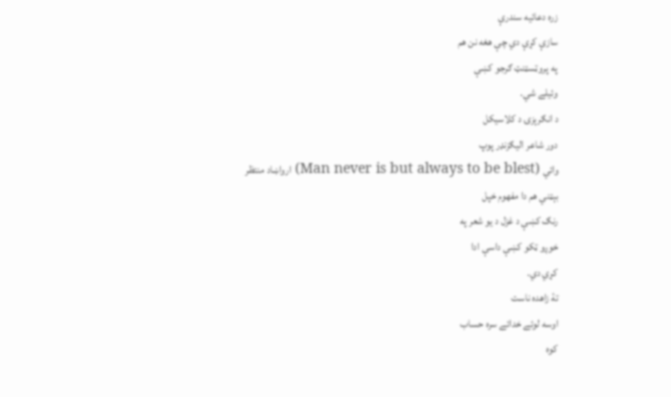زره دعائيه سندرې
سازې کړې دي چې هغه نن هم
په پروټسټنټ ګرجو کښې
وئيلے شي.
د انګرېزۍ د کلاسيکل
دور شاعر اليګزنډر پوپ
وائي (Man never is but always to be blest) ارواښاد منتظر
بېټني هم دا مفهوم خپل
رنګ کښې د غزل د يو شعر په
خوږو ټکو کښې داسې ادا
کړي دي.
تۀ زاهده ناست
اوسه لوئے خدائے سره حساب
کوه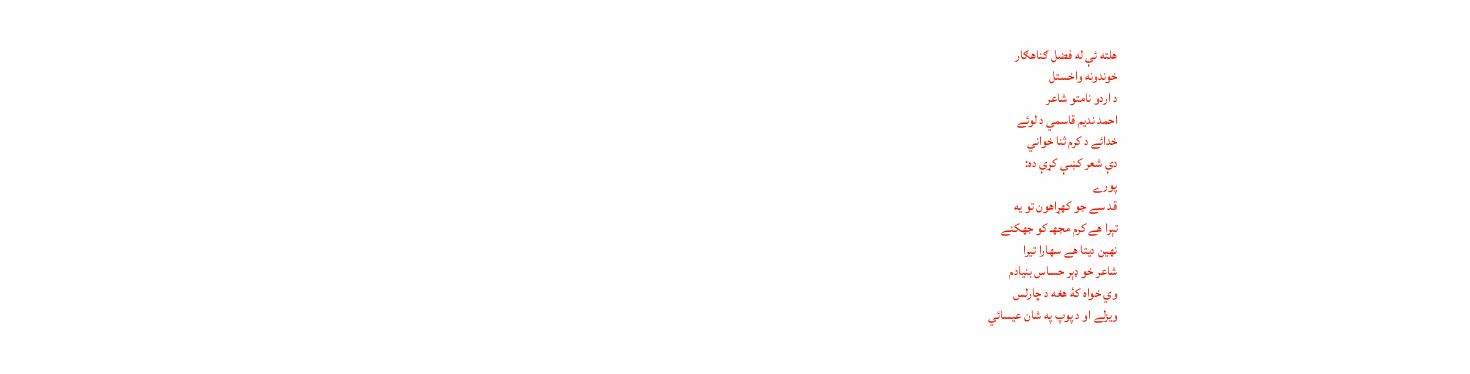هلته ئې له فضل ګناهګار
خوندونه واخستل
د اردو نامتو شاعر
احمد نديم قاسمي د لوئے
خدائے د کرم ثنا خواني
دې شعر کښې کړې ده:
پورے
قد سے جو کهړاهون تو يه
تېرا هے کرم مجهـ کو جهکنے
نهين ديتا هے سهارا تيرا
شاعر خو ډېر حساس بنيادم
وي خواه کۀ هغه د چارلس
ويزلے او د پوپ په شان عيسائي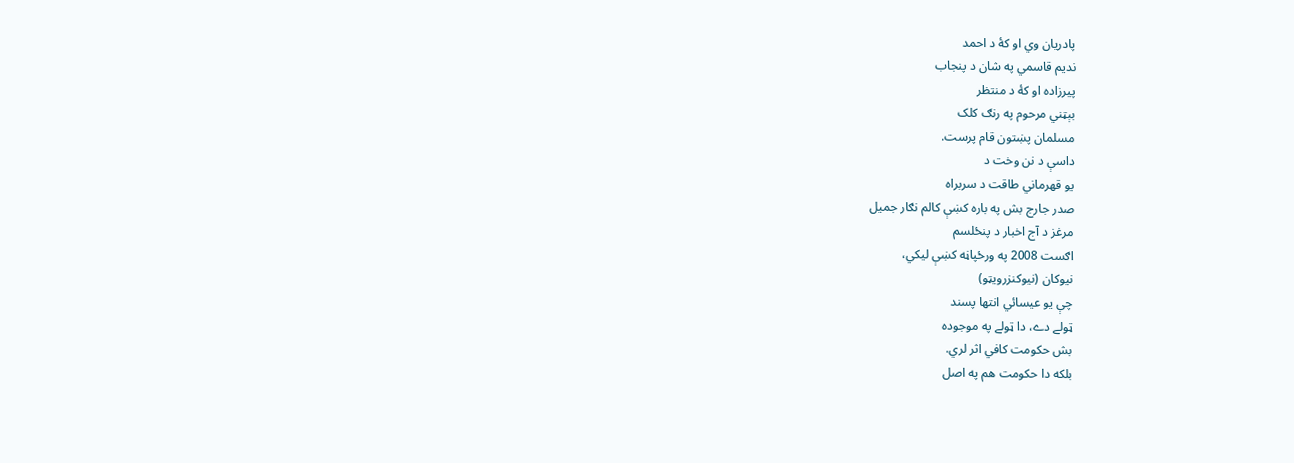پادريان وي او کۀ د احمد
نديم قاسمي په شان د پنجاب
پيرزاده او کۀ د منتظر
بېټني مرحوم په رنګ کلک
مسلمان پښتون قام پرست.
داسې د نن وخت د
يو قهرماني طاقت د سربراه
صدر جارج بش په باره کښې کالم نګار جميل
مرغز د آج اخبار د پنځلسم
اګست 2008 په ورځپاڼه کښې ليکي،
نيوکان (نيوکنزرويټو)
چې يو عيسائي انتها پسند
ټولے دے، دا ټولے په موجوده
بش حکومت کافي اثر لري.
بلکه دا حکومت هم په اصل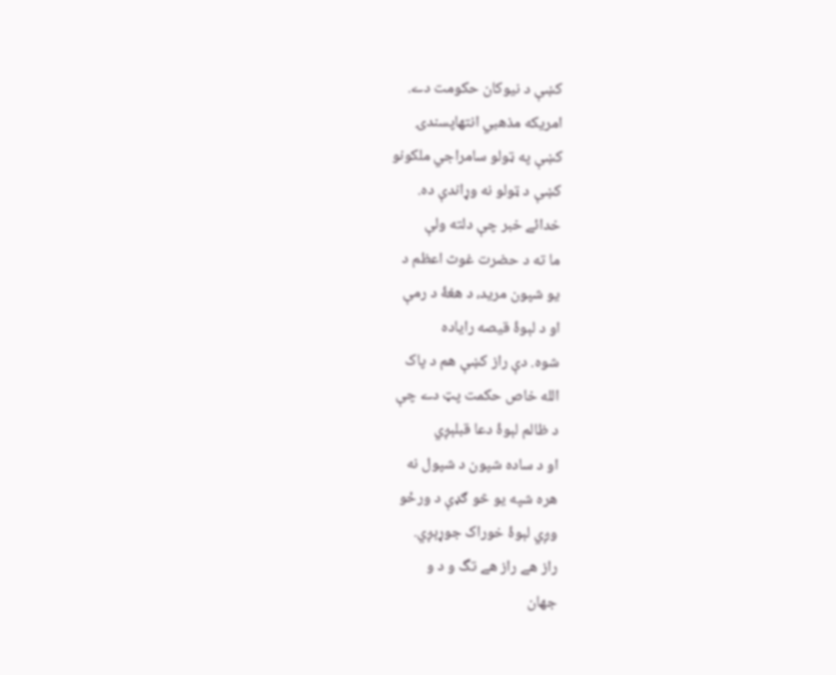کښې د نيوکان حکومت دے.
امريکه مذهبي انتهاپسندۍ
کښې په ټولو سامراجي ملکونو
کښې د ټولو نه وړاندې ده.
خدائے خبر چې دلته ولې
ما ته د حضرت غوث اعظم د
يو شپون مريد، د هغۀ د رمې
او د لېوۀ قيصه راياده
شوه. دې راز کښې هم د پاک
الله خاص حکمت پټ دے چې
د ظالم لېوۀ دعا قبلېږي
او د ساده شپون د شپول نه
هره شپه يو څو ګډې د ورځو
وږي لېوۀ خوراک جوړېږي.
راز هے راز هے تگ و د و
جهان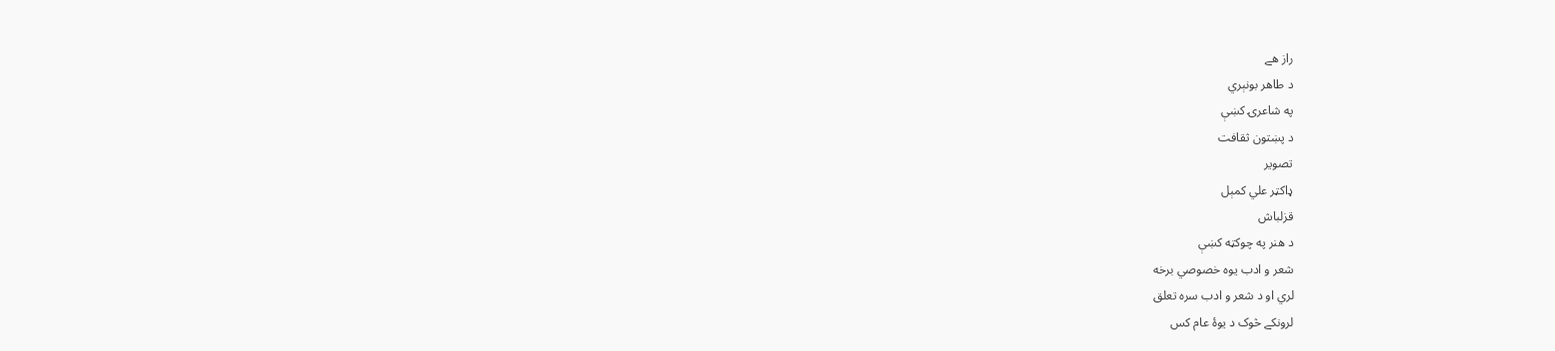راز هے
د طاهر بونېري
په شاعرۍ کښې
د پښتون ثقافت
تصوير
ډاکټر علي کمېل
قزلباش
د هنر په چوکټه کښې
شعر و ادب يوه خصوصي برخه
لري او د شعر و ادب سره تعلق
لرونکے څوک د يوۀ عام کس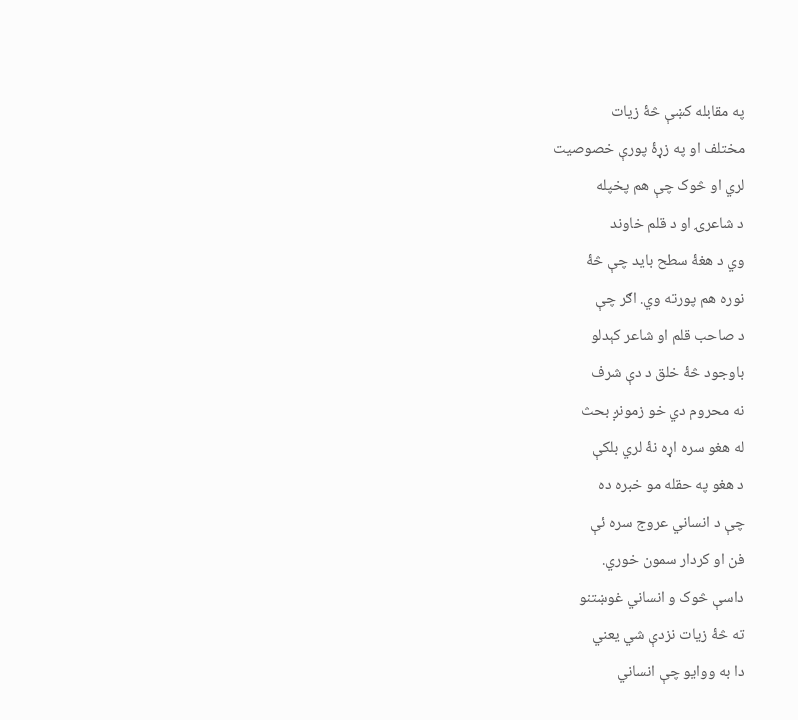په مقابله کښې څۀ زيات
مختلف او په زړۀ پورې خصوصيت
لري او څوک چې هم پخپله
د شاعرۍ او د قلم خاوند
وي د هغۀ سطح بايد چې څۀ
نوره هم پورته وي. اګر چې
د صاحب قلم او شاعر کېدلو
باوجود څۀ خلق د دې شرف
نه محروم دي خو زمونږ بحث
له هغو سره اړه نۀ لري بلکې
د هغو په حقله مو خبره ده
چې د انساني عروج سره ئې
فن او کردار سمون خوري.
داسې څوک و انساني غوښتنو
ته څۀ زيات نزدې شي يعني
دا به ووايو چې انساني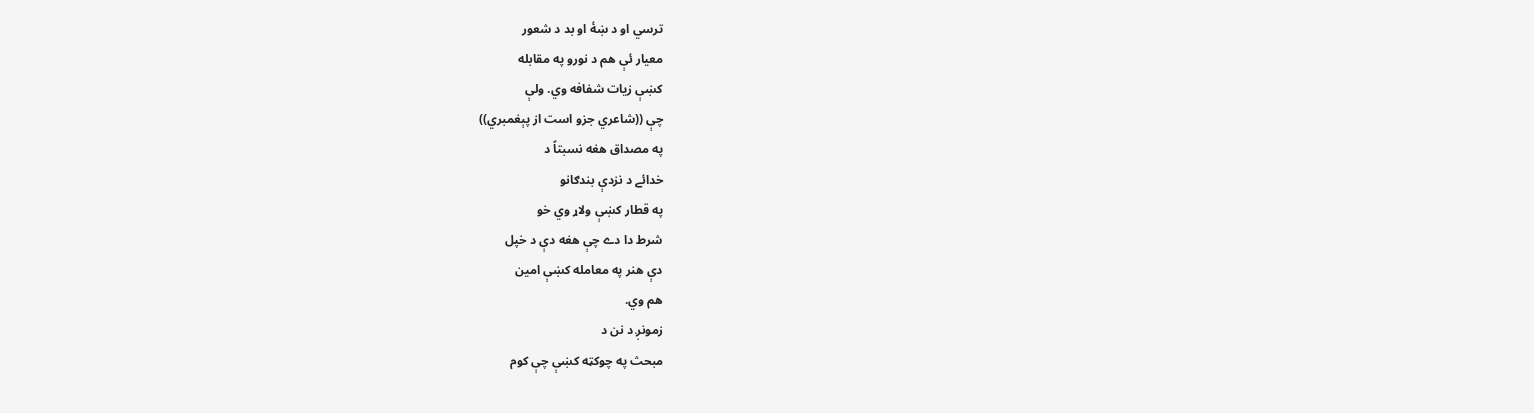ترسي او د ښۀ او بد د شعور
معيار ئې هم د نورو په مقابله
کښې زيات شفافه وي. ولې
چې ((شاعري جزو است از پېغمبري))
په مصداق هغه نسبتاً د
خدائے د نزدې بندګانو
په قطار کښې ولاړ وي خو
شرط دا دے چې هغه دې د خپل
دې هنر په معامله کښې امين
هم وي.
زمونږ د نن د
مبحث په چوکټه کښې چې کوم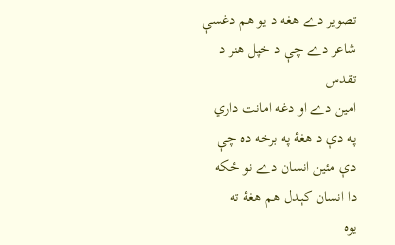تصوير دے هغه د يو هم دغسې
شاعر دے چې د خپل هنر د تقدس
امين دے او دغه امانت داري
په دې د هغۀ په برخه ده چې
دې مئين انسان دے نو ځکه
دا انسان کېدل هم هغۀ ته
يوه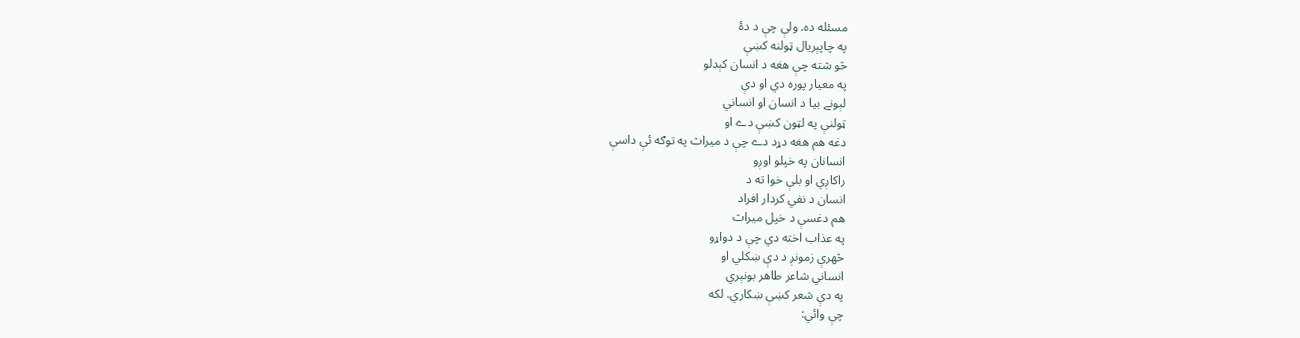مسئله ده. ولې چې د دۀ
په چاپېريال ټولنه کښې
څو شته چې هغه د انسان کېدلو
په معيار پوره دي او دې
لېونے بيا د انسان او انساني
ټولنې په لټون کښې دے او
دغه هم هغه دړد دے چې د ميراث په توګه ئې داسې
انسانان په خپلو اوږو
راکاږي او بلې خوا ته د
انسان د نفي کردار افراد
هم دغسې د خپل ميراث
په عذاب اخته دي چې د دواړو
څهرې زمونږ د دې ښکلي او
انساني شاعر طاهر بونېري
په دې شعر کښې ښکاري. لکه
چې وائي: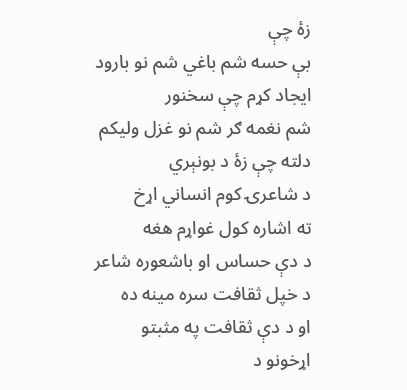زۀ چې
بې حسه شم باغي شم نو بارود
ايجاد کړم چې سخنور
شم نغمه ګر شم نو غزل وليکم
دلته چې زۀ د بونېري
د شاعرۍ کوم انساني اړخ
ته اشاره کول غواړم هغه
د دې حساس او باشعوره شاعر
د خپل ثقافت سره مينه ده
او د دې ثقافت په مثبتو
اړخونو د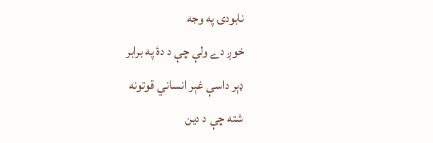نابودۍ په وجه
خوږ دے ولې چې د دۀ په برابر
ډېر داسې غېر انساني قوتونه
شته چې د دين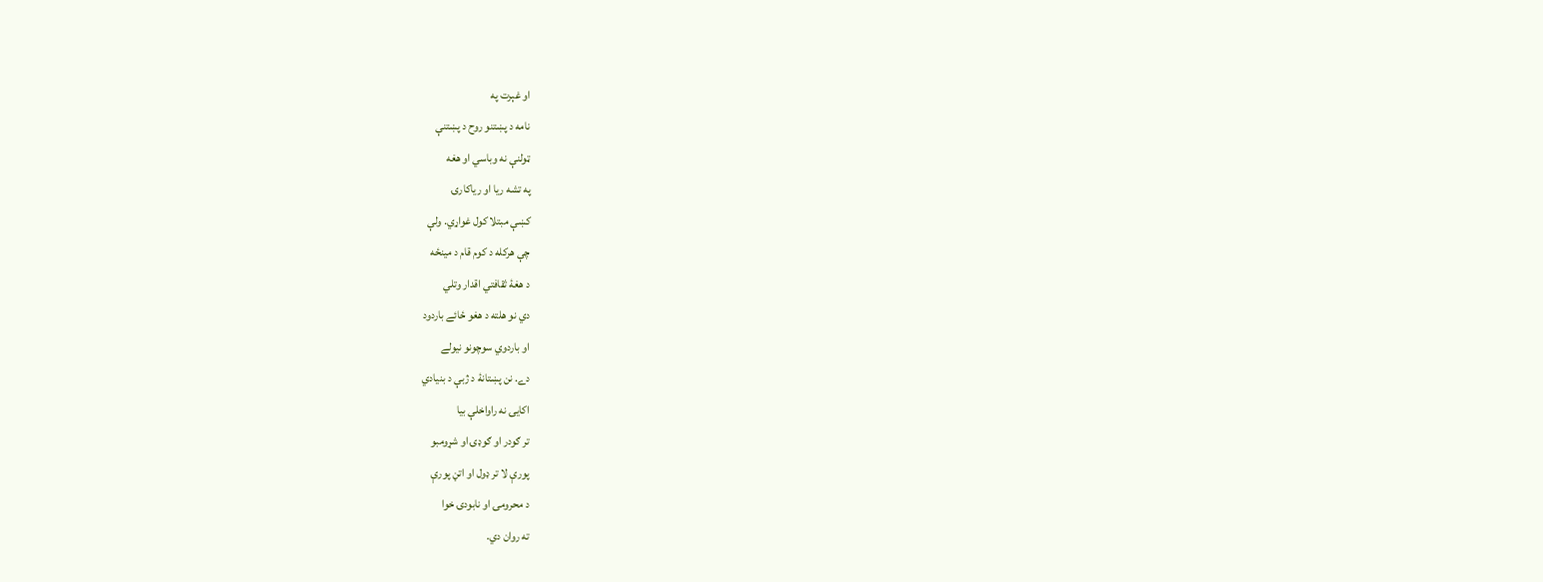او غېرت په
نامه د پښتنو روح د پښتنې
ټولنې نه وباسي او هغه
په تشه ريا او رياکارۍ
کښې مبتلا کول غواړي. ولې
چې هرکله د کوم قام د مينځه
د هغۀ ثقافتي اقدار وتلي
دي نو هلته د هغو ځائے باردود
او باردوي سوچونو نيولے
دے. نن پښتانۀ د ژبې د بنيادي
اکايۍ نه راواخلې بيا
تر ګودر او ګوډۍ او شړومبو
پورې لا تر ډول او اتڼ پورې
د محرومۍ او نابودۍ خوا
ته روان دي.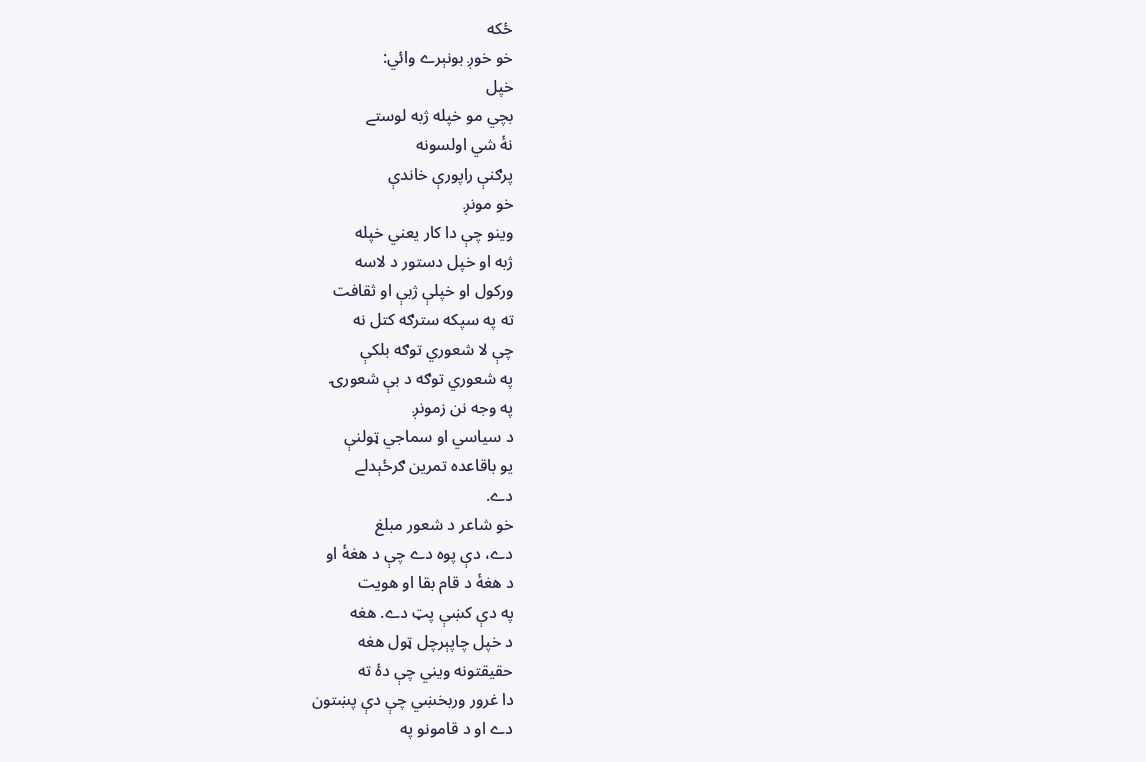ځکه
خو خوږ بونېرے وائي:
خپل
بچي مو خپله ژبه لوستے
نۀ شي اولسونه
پرګنې راپورې خاندې
خو مونږ
وينو چې دا کار يعني خپله
ژبه او خپل دستور د لاسه
ورکول او خپلې ژبې او ثقافت
ته په سپکه سترګه کتل نه
چې لا شعوري توګه بلکې
په شعوري توګه د بې شعورۍ
په وجه نن زمونږ
د سياسي او سماجي ټولنې
يو باقاعده تمرين ګرځېدلے
دے.
خو شاعر د شعور مبلغ
دے، دې پوه دے چې د هغۀ او
د هغۀ د قام بقا او هويت
په دې کښې پټ دے. هغه
د خپل چاپېرچل ټول هغه
حقيقتونه ويني چې دۀ ته
دا غرور وربخښي چې دې پښتون
دے او د قامونو په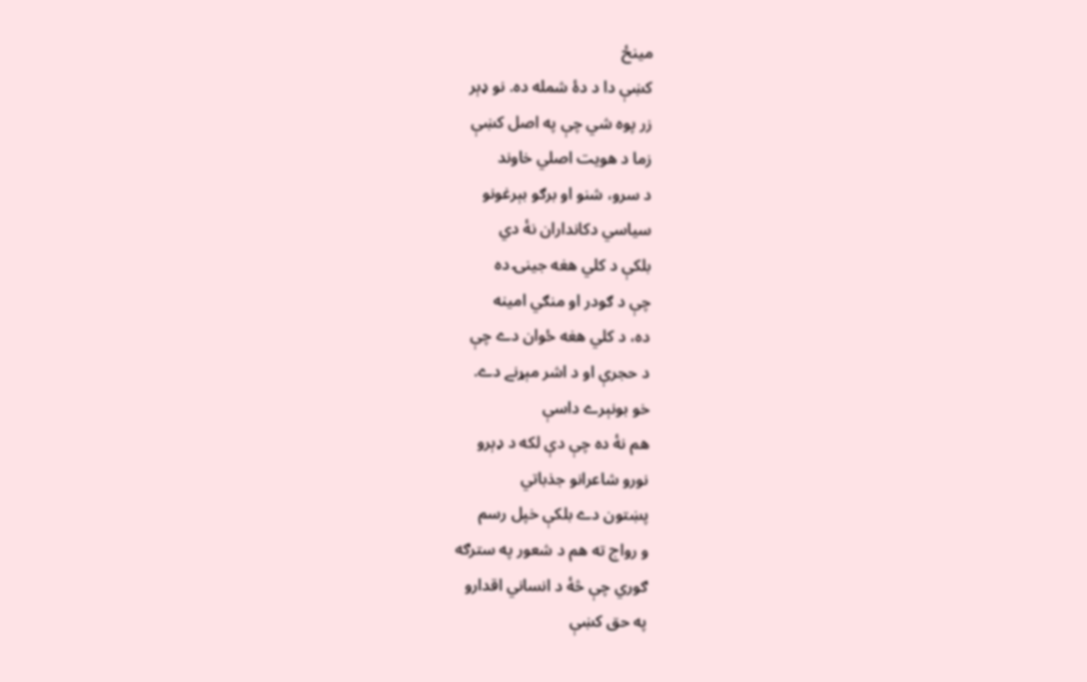مينځ
کښې دا د دۀ شمله ده. نو ډېر
زر پوه شي چې په اصل کښې
زما د هويت اصلي خاوند
د سرو، شنو او برګو بېرغونو
سياسي دکانداران نۀ دي
بلکې د کلي هغه جينۍ ده
چې د ګودر او منګي امينه
ده، د کلي هغه ځوان دے چې
د حجرې او د اشر مېړنے دے.
خو بونېرے داسې
هم نۀ ده چې دې لکه د ډېرو
نورو شاعرانو جذباتي
پښتون دے بلکې خپل رسم
و رواج ته هم د شعور په سترګه
ګوري چې څۀ د انساني اقدارو
په حق کښې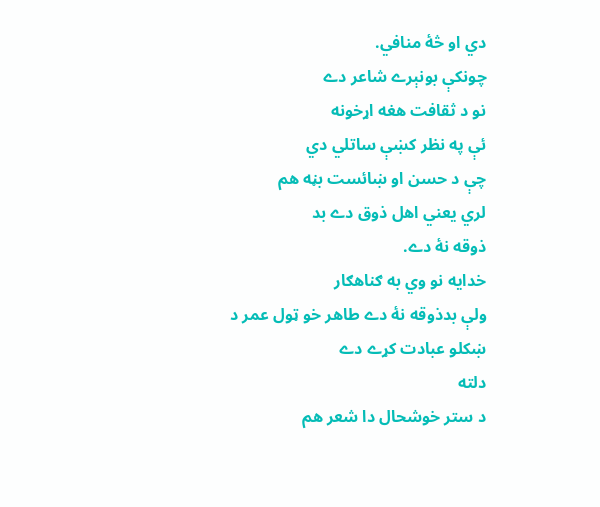دي او څۀ منافي.
چونکې بونېرے شاعر دے
نو د ثقافت هغه اړخونه
ئې په نظر کښې ساتلي دي
چې د حسن او ښائست بڼه هم
لري يعني اهل ذوق دے بد
ذوقه نۀ دے.
خدايه نو وي به ګناهګار
ولې بدذوقه نۀ دے طاهر خو ټول عمر د
ښکلو عبادت کړے دے
دلته
د ستر خوشحال دا شعر هم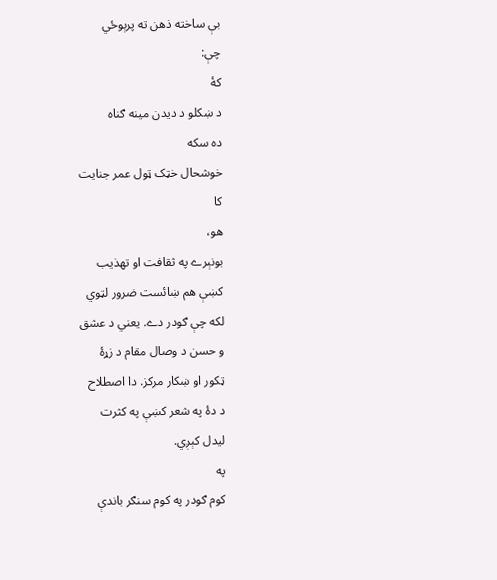بې ساخته ذهن ته پرېوځي
چې:
کۀ
د ښکلو د ديدن مينه ګناه
ده سکه
خوشحال خټک ټول عمر جنايت
کا
هو،
بونېرے په ثقافت او تهذيب
کښې هم ښائست ضرور لټوي
لکه چې ګودر دے. يعني د عشق
و حسن د وصال مقام د زړۀ
ټکور او ښکار مرکز. دا اصطلاح
د دۀ په شعر کښې په کثرت
ليدل کېږي.
په
کوم ګودر په کوم سنګر باندې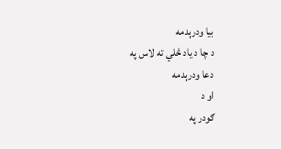بيا ودرېدمه
د چا د ياد څلي ته لاس په
دعا ودرېدمه
او د
ګودر په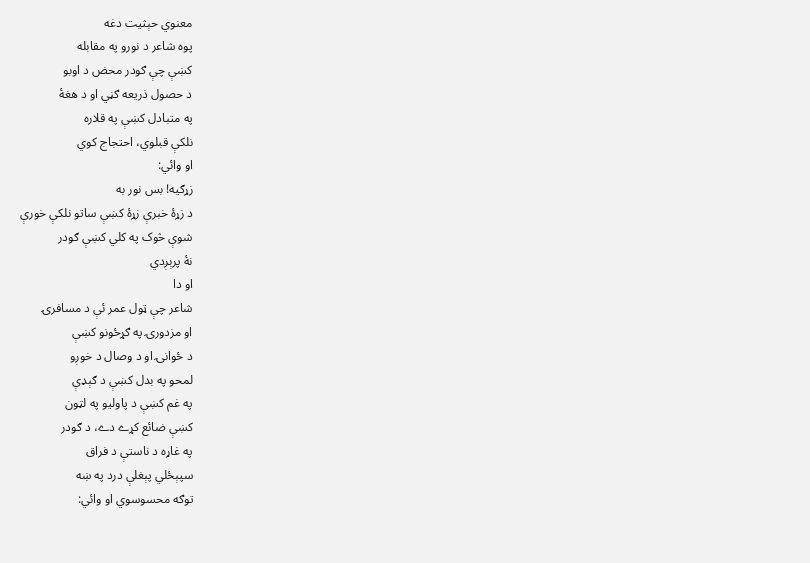معنوي حېثيت دغه
پوه شاعر د نورو په مقابله
کښې چې ګودر محض د اوبو
د حصول ذريعه ګڼي او د هغۀ
په متبادل کښې په قلاره
نلکې قبلوي، احتجاج کوي
او وائي:
زړګيه! بس نور به
د زړۀ خبرې زړۀ کښې ساتو نلکې خورې
شوې څوک په کلي کښې ګودر
نۀ پرېږدي
او دا
شاعر چې ټول عمر ئې د مسافرۍ
او مزدورۍ په ګړځونو کښې
د ځوانۍ او د وصال د خوږو
لمحو په بدل کښې د ګېډې
په غم کښې د پاوليو په لټون
کښې ضائع کړے دے، د ګودر
په غاړه د ناستې د فراق
سپېځلي پېغلې درد په ښه
توګه محسوسوي او وائي: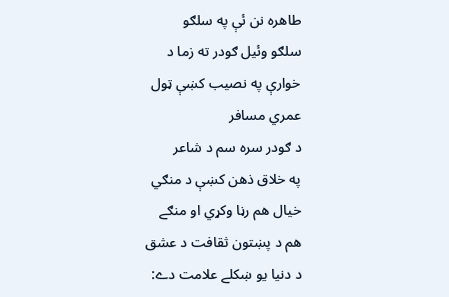طاهره نن ئې په سلګو
سلګو وئيل ګودر ته زما د
خوارې په نصيب کښې ټول
عمري مسافر
د ګودر سره سم د شاعر
په خلاق ذهن کښې د منګي
خيال هم رڼا وکړي او منګے
هم د پښتون ثقافت د عشق
د دنيا يو ښکلے علامت دے: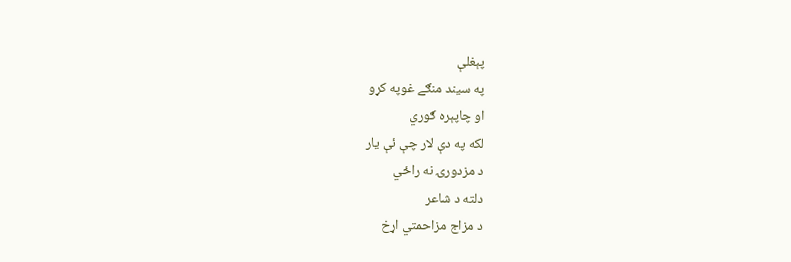پېغلې
په سيند منګے غوپه کړو
او چاپېره ګوري
لکه په دې لار چې ئې يار
د مزدورۍ نه راځي
دلته د شاعر
د مزاج مزاحمتي اړخ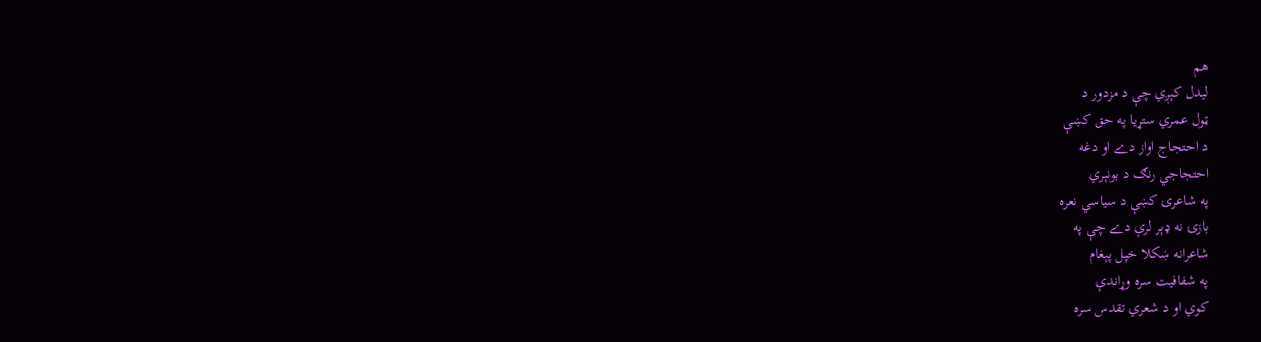هم
ليدل کېږي چې د مزدور د
ټول عمري ستړيا په حق کښې
د احتجاج اواز دے او دغه
احتجاجي رنګ د بونېري
په شاعرۍ کښې د سياسي نعره
بازۍ نه ډېر لرې دے چې په
شاعرانه ښکلا خپل پېغام
په شفافيت سره وړاندې
کوي او د شعري تقدس سره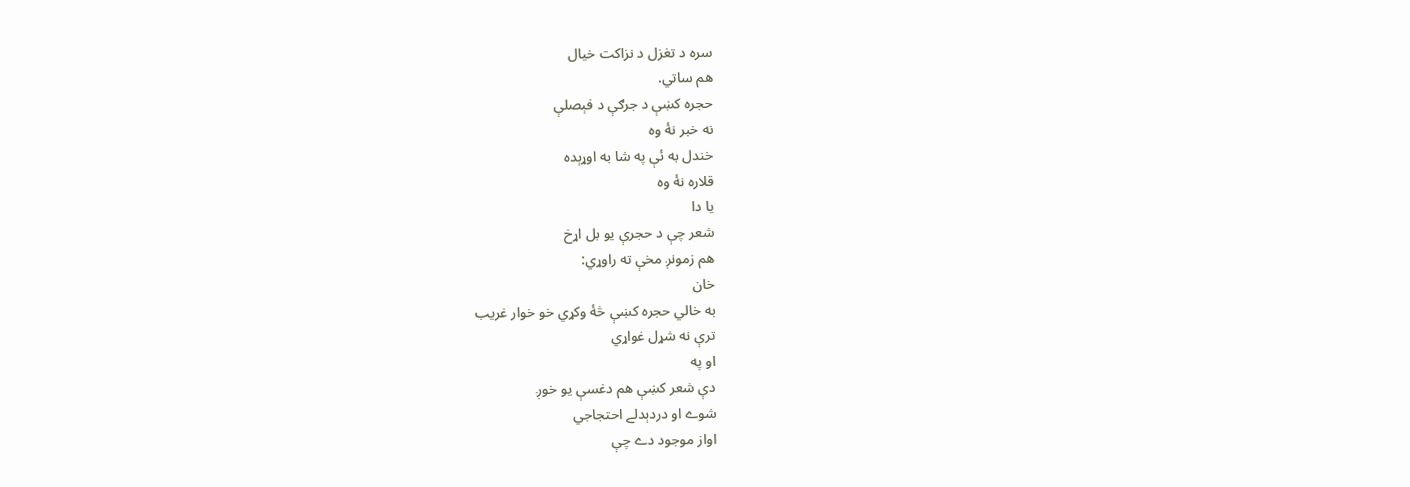سره د تغزل د نزاکت خيال
هم ساتي.
حجره کښې د جرګې د فېصلې
نه خبر نۀ وه
خندل به ئې په شا به اوړېده
قلاره نۀ وه
يا دا
شعر چې د حجرې يو بل اړخ
هم زمونږ مخې ته راوړي:
خان
به خالي حجره کښې څۀ وکړي خو خوار غريب
ترې نه شړل غواړي
او په
دې شعر کښې هم دغسې يو خوږ
شوے او دردېدلے احتجاجي
اواز موجود دے چې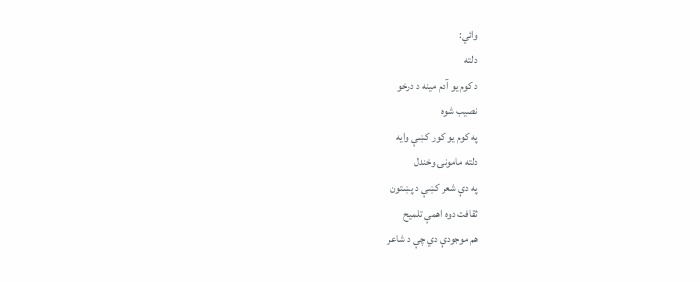وائي:
دلته
د کوم يو آدم مينه د درخو
نصيب شوه
په کوم يو کور کښې وايه
دلته مامونۍ وخندل
په دې شعر کښې د پښتون
ثقافت دوه اهمې تلميح
هم موجودې دي چې د شاعر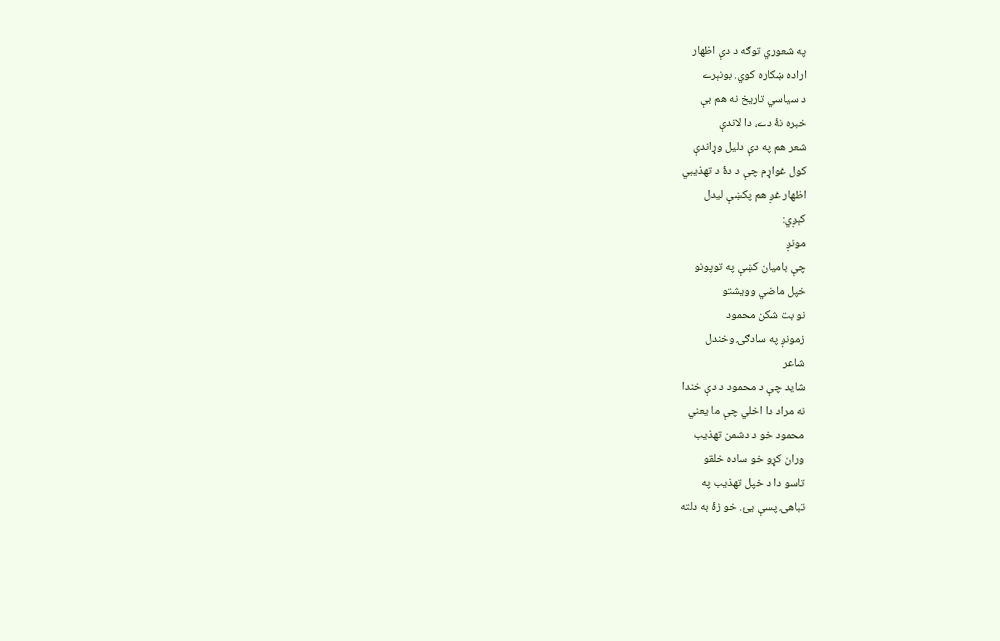په شعوري توګه د دې اظهار
اراده ښکاره کوي. بونېرے
د سياسي تاريخ نه هم بې
خبره نۀ دے، دا لاندې
شعر هم په دې دليل وړاندې
کول غواړم چې د دۀ د تهذيبي
اظهار غږ هم پکښې ليدل
کېږي:
مونږ
چې باميان کښې په توپونو
خپل ماضي وويشتو
نو بت شکن محمود
زمونږ په سادګۍ وخندل
شاعر
شايد چې د محمود د دې خندا
نه مراد دا اخلي چې ما يعني
محمود خو د دشمن تهذيب
وران کړو خو ساده خلقو
تاسو دا د خپل تهذيب په
تباهۍ پسې يئ. خو زۀ به دلته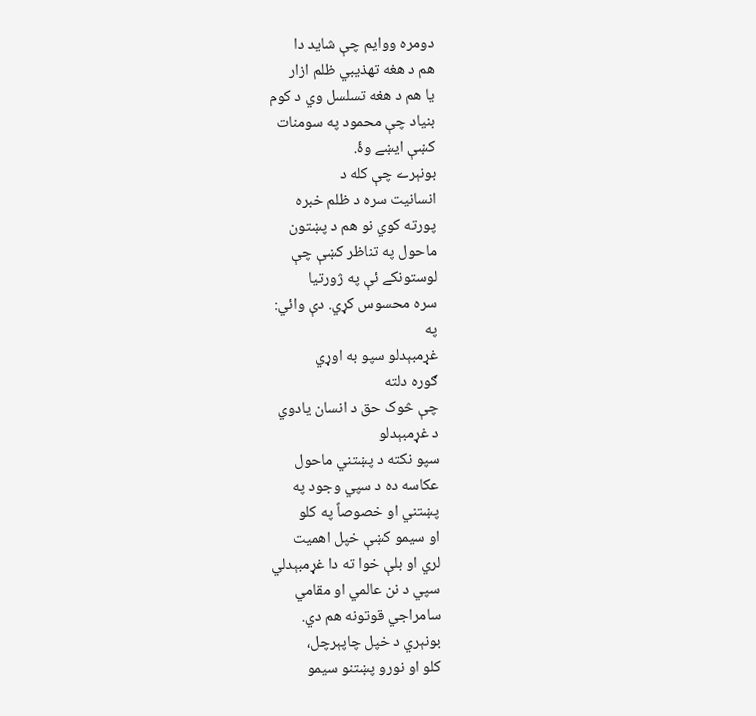دومره ووايم چې شايد دا
هم د هغه تهذيبي ظلم ازار
يا هم د هغه تسلسل وي د کوم
بنياد چې محمود په سومنات
کښې ايښے وۀ.
بونېرے چې کله د
انسانيت سره د ظلم خبره
پورته کوي نو هم د پښتون
ماحول په تناظر کښې چې
لوستونکے ئې په ژورتيا
سره محسوس کړي. دې وائي:
په
غړمبېدلو سپو به اوړي
ګوره دلته
چې څوک حق د انسان يادوي
د غړمبېدلو
سپو نکته د پښتني ماحول
عکاسه ده د سپي وجود په
پښتني او خصوصاً په کلو
او سيمو کښې خپل اهميت
لري او بلې خوا ته دا غړمبېدلي
سپي د نن عالمي او مقامي
سامراجي قوتونه هم دي.
بونېري د خپل چاپېرچل،
کلو او نورو پښتنو سيمو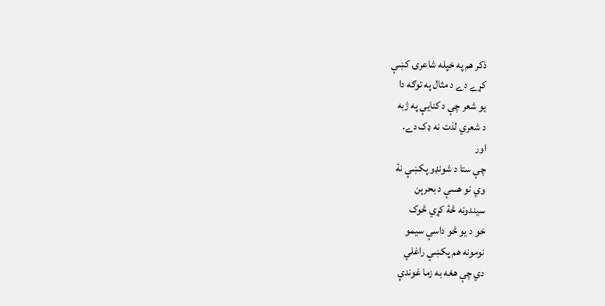ذکر هم په خپله شاعرۍ کښې
کړے دے د مثال په توګه دا
يو شعر چې د کنايې په ژبه
د شعري لذت نه ډک دے.
اور
چې ستا د شونډو پکښې نۀ
وي نو هسې د بحرېن
سيندونه څۀ کړي څوک
خو د يو څو داسې سيمو
نومونه هم پکښې راغلي
دي چې هغه به زما غوندې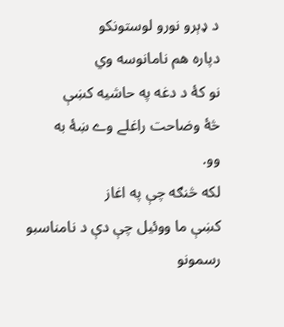د ډېرو نورو لوستونکو
دپاره هم نامانوسه وي
نو کۀ د دغه په حاشيه کښې
څۀ وضاحت راغلے وے ښۀ به
وو.
لکه څنګه چې په اغاز
کښې ما ووئيل چې دې د نامناسبو
رسمونو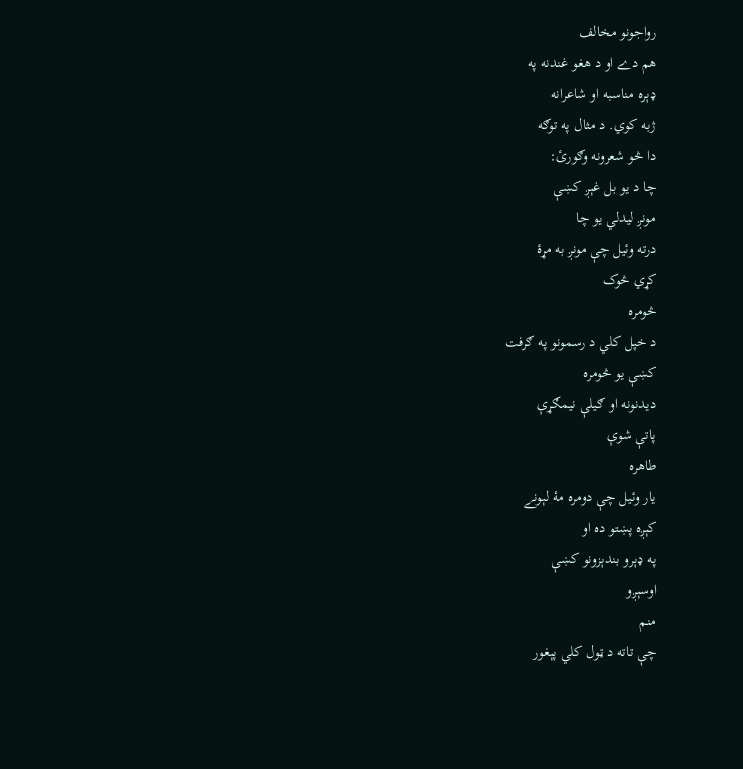رواجونو مخالف
هم دے او د هغو غندنه په
ډېره مناسبه او شاعرانه
ژبه کوي. د مثال په توګه
دا څو شعرونه وګورئ:
چا د يو بل غېږ کښې
مونږ ليدلي يو چا
درته وئيل چې مونږ به مړۀ
کړي څوک
څومره
د خپل کلي د رسمونو په ګرفت
کښې يو څومره
ديدنونه او ګيلې نيمګړې
پاتې شوې
طاهره
يار وئيل چې دومره مۀ لېونے
کېږه پښتو ده او
په ډېرو بندېزونو کښې
اوسېږو
منم
چې تاته د ټول کلي پېغور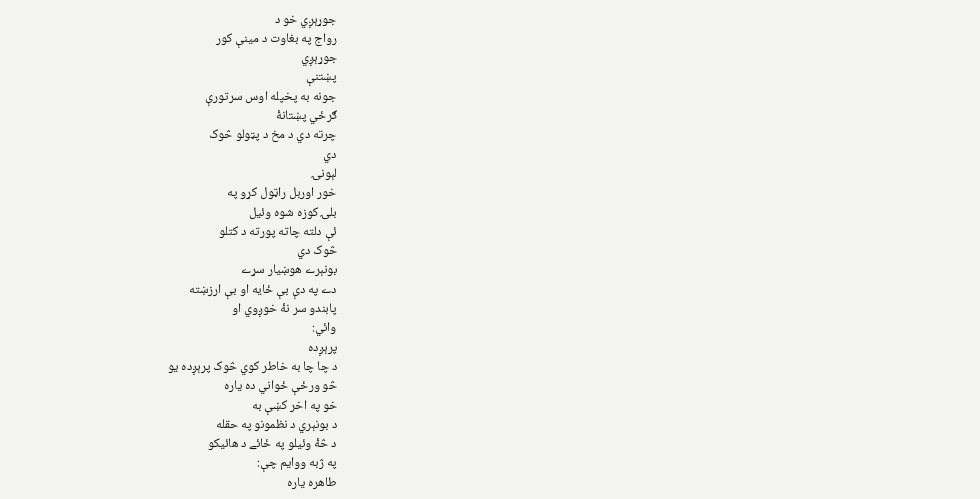جوړېږي خو د
رواج په بغاوت د مينې کور
جوړېږي
پښتنې
جونه به پخپله اوس سرتورې
ګرځي پښتانۀ
چرته دي د مخ د پټولو څوک
دي
لېونۍ
خور اوربل راټول کړو په
بلۍ کوزه شوه وئيل
ئې دلته چاته پورته د کتلو
څوک دي
بونېرے هوښيار سړے
دے په دې بې ځايه او بې ارزښته
پابندو سر نۀ خوږوي او
وائي:
پرېږده
د چا چا به خاطر کوي څوک پرېږده يو
څو ورځې ځواني ده ياره
خو په اخر کښې به
د بونېري د نظمونو په حقله
د څۀ وئيلو په ځائے د هائيکو
په ژبه ووايم چې:
طاهره ياره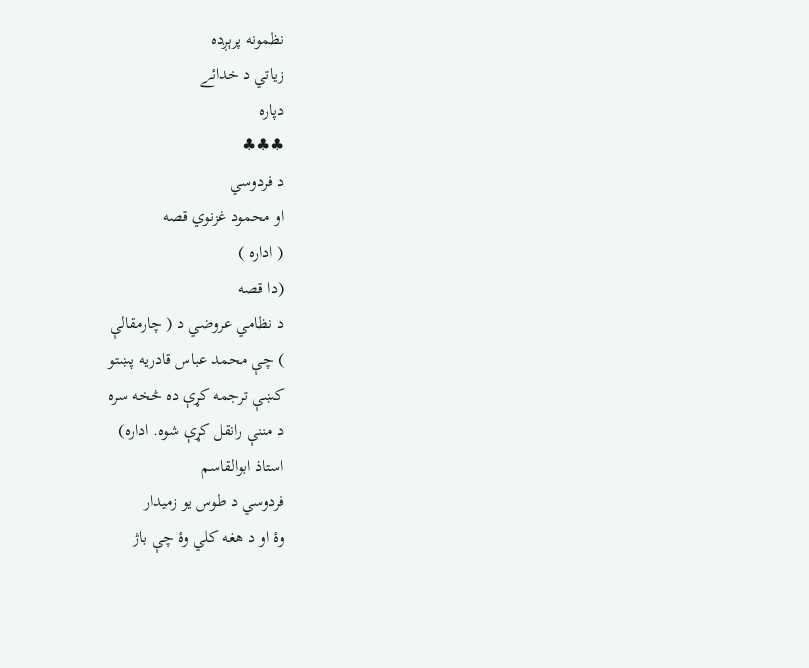نظمونه پرېږده
زياتي د خدائے
دپاره
♣♣♣
د فردوسي
او محمود غزنوي قصه
( اداره )
(دا قصه
د نظامي عروضي د ( چارمقالې
) چې محمد عباس قادريه پښتو
کښې ترجمه کړې ده څخه سره
د مننې رانقل کړې شوه. اداره)
استاذ ابوالقاسم
فردوسي د طوس يو زميدار
وۀ او د هغه کلي وۀ چې باژ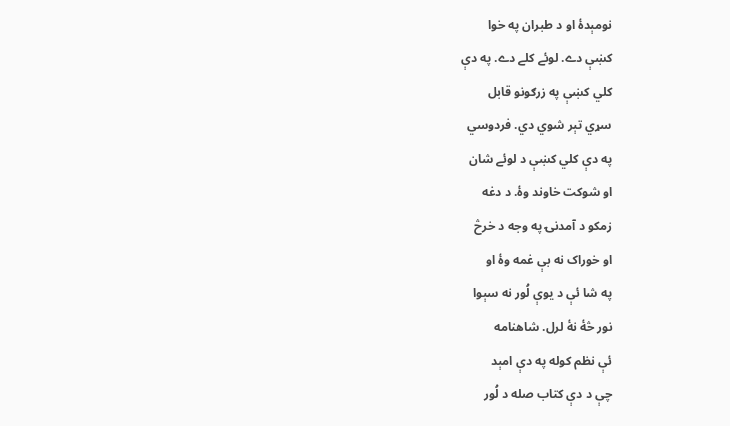نومېدۀ او د طبران په خوا
کښې دے. لوئے کلے دے. په دې
کلي کښې په زرګونو قابل
سړي تېر شوي دي. فردوسي
په دې کلي کښې د لوئے شان
او شوکت خاوند وۀ. د دغه
زمکو د آمدنۍ په وجه د خرڅ
او خوراک نه بې غمه وۀ او
په شا ئې د يوې لُور نه سېوا
نور څۀ نۀ لرل. شاهنامه
ئې نظم کوله په دې امېد
چې د دې کتاب صله د لُور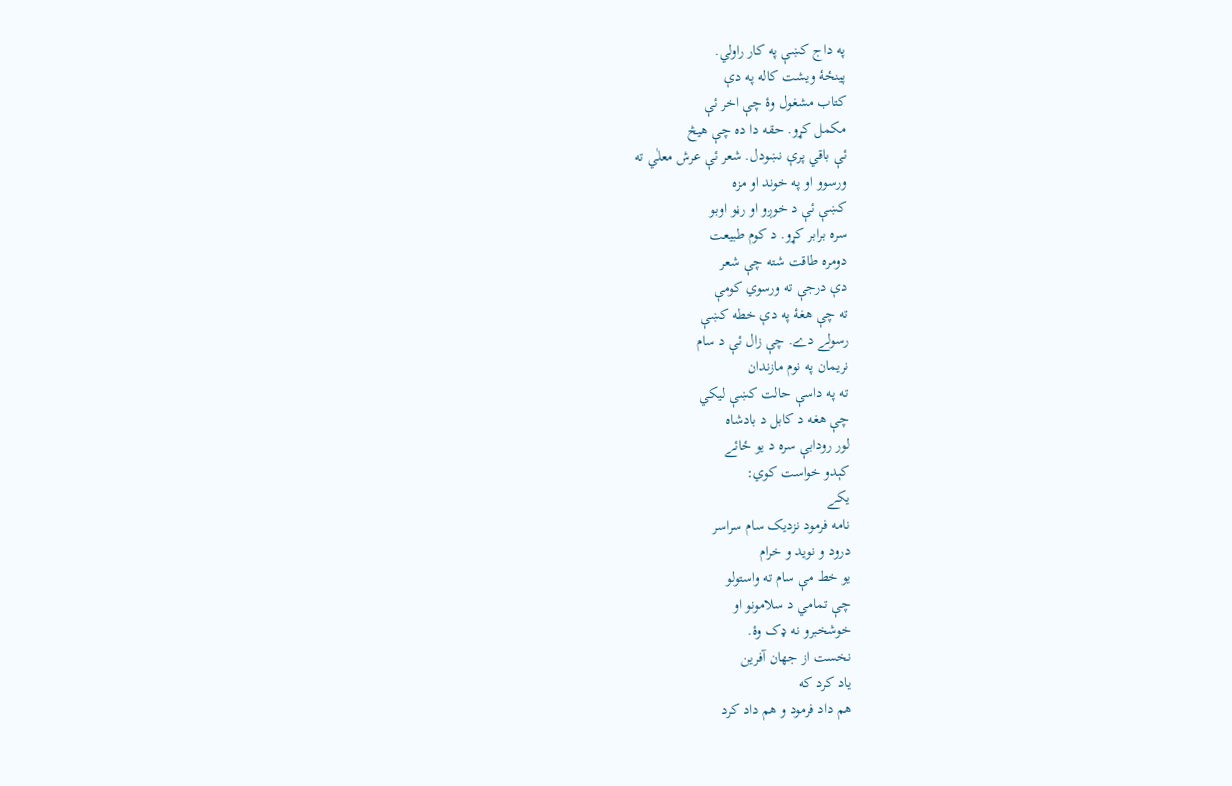په داج کښې په کار راولي.
پينځۀ ويشت کاله په دې
کتاب مشغول وۀ چې اخر ئې
مکمل کړو. حقه دا ده چې هيڅ
ئې باقي پرې نښودل. شعر ئې عرش معلٰي ته
ورسوو او په خوند او مزه
کښې ئې د خوږو او رڼو اوبو
سره برابر کړو. د کوم طبيعت
دومره طاقت شته چې شعر
دې درجې ته ورسوي کومې
ته چې هغۀ په دې خطه کښې
رسولے دے. چې زال ئې د سام
نريمان په نوم مازندان
ته په داسې حالت کښې ليکي
چې هغه د کابل د بادشاه
لور رودابې سره د يو ځائے
کېدو خواست کوي:
يکے
نامه فرمود نزديک سام سراسر
درود و نويد و خرام
يو خط مې سام ته واستولو
چې تمامي د سلامونو او
خوشخبرو نه ډک وۀ.
نخست از جهان آفرين
ياد کرد که
هم داد فرمود و هم داد کرد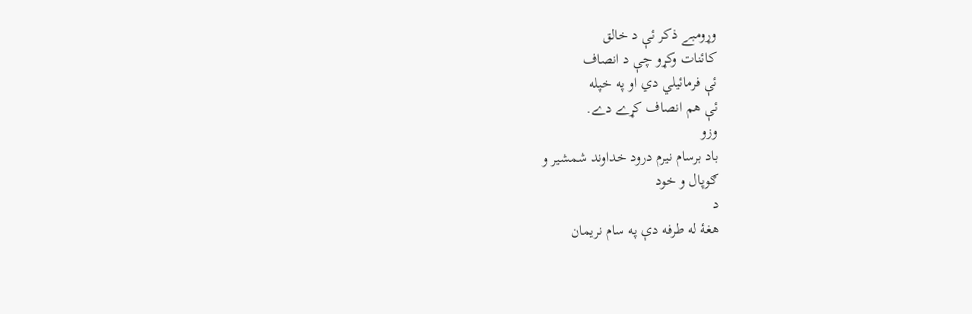وړومبے ذکر ئې د خالق
کائنات وکړو چې د انصاف
ئې فرمائيلي دي او په خپله
ئې هم انصاف کړے دے.
وزو
باد برسام نيرم درود خداوند شمشير و
ګوپال و خود
د
هغۀ له طرفه دې په سام نريمان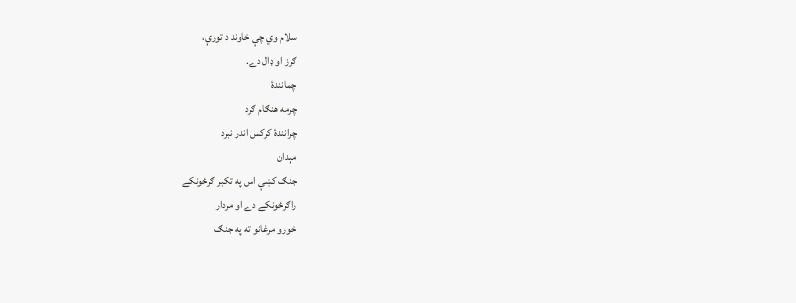سلام وي چې خاوند د تورې،
ګرز او ډال دے.
چمانندۀ
چرمه هنګام ګرد
چرانندۀ کرکس اندر نبرد
مېدان
جنګ کښې اس په تکبر ګرځونکے
راګرځونکے دے او مردار
خورو مرغانو ته په جنګ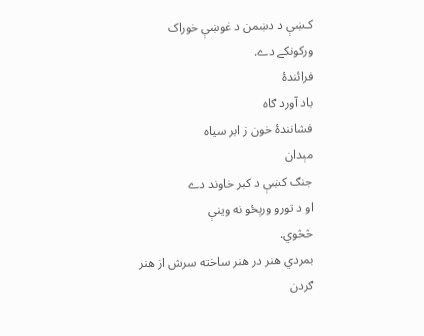کـښې د دښمن د غوښې خوراک
ورکونکے دے.
فرائندۀ
باد آورد ګاه
فشانندۀ خون ز ابر سياه
مېدان
جنګ کښې د کبر خاوند دے
او د تورو ورېځو نه وينې
څڅوي.
بمردي هنر در هنر ساخته سرش از هنر
ګردن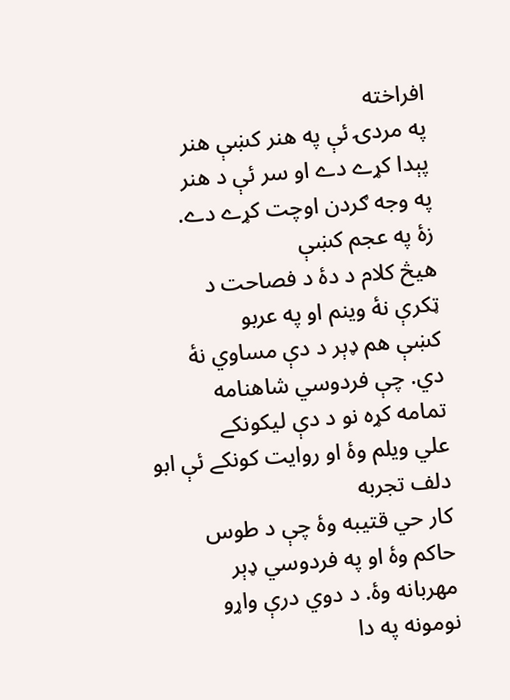افراخته
په مردۍ ئې په هنر کښې هنر
پېدا کړے دے او سر ئې د هنر
په وجه ګردن اوچت کړے دے.
زۀ په عجم کښې
هيڅ کلام د دۀ د فصاحت د
ټکرې نۀ وينم او په عربو
کښې هم ډېر د دې مساوي نۀ
دي. چې فردوسي شاهنامه
تمامه کړه نو د دې ليکونکے
علي ويلم وۀ او روايت کونکے ئې ابو دلف تجربه
کار حي قتيبه وۀ چې د طوس
حاکم وۀ او په فردوسي ډېر
مهربانه وۀ. د دوي درې واړو
نومونه په دا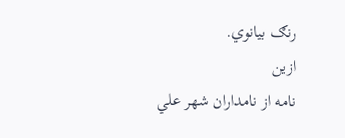رنګ بيانوي.
ازين
نامه از نامداران شهر علي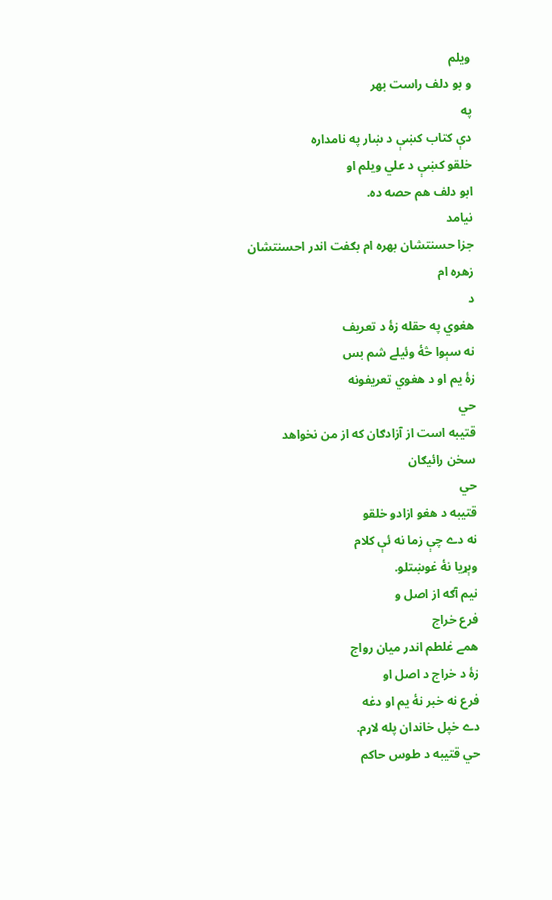ويلم
و بو دلف راست بهر
په
دې کتاب کښې د ښار په نامداره
خلقو کښې د علي ويلم او
ابو دلف هم حصه ده.
نيامد
جزا حسنتشان بهره ام بګفت اندر احسنتشان
زهره ام
د
هغوي په حقله زۀ د تعريف
نه سېوا څۀ وئيلے شم بس
زۀ يم او د هغوي تعريفونه
حي
قتيبه است از آزادګان که از من نخواهد
سخن رائيګان
حي
قتيبه د هغو ازادو خلقو
نه دے چې زما نه ئې کلام
وېړيا نۀ غوښتلو.
نيم آګه از اصل و
فرع خراج
همے غلطم اندر ميان رواج
زۀ د خراج د اصل او
فرع نه خبر نۀ يم او دغه
دے خپل خاندان پله لاړم.
حي قتيبه د طوس حاکم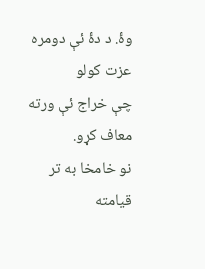وۀ. د دۀ ئې دومره عزت کولو
چې خراج ئې ورته معاف کړو.
نو خامخا به تر قيامته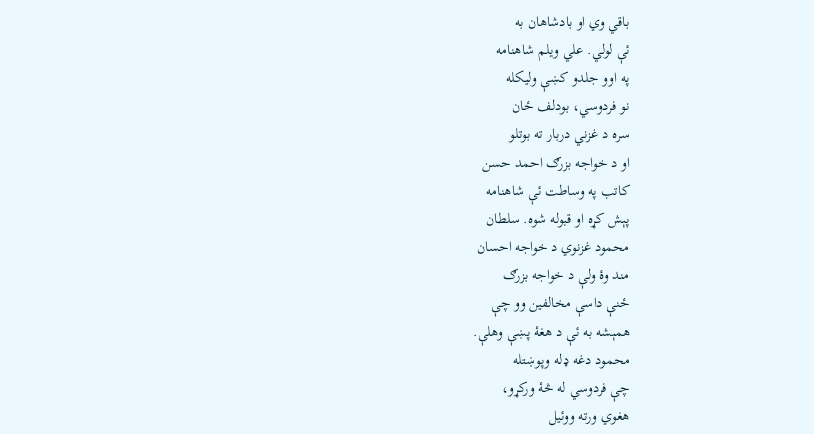باقي وي او بادشاهان به
ئې لولي. علي ويلم شاهنامه
په اوو جلدو کښې وليکله
نو فردوسي، بودلف ځان
سره د غزني دربار ته بوتلو
او د خواجه بزرګ احمد حسن
کاتب په وساطت ئې شاهنامه
پېش کړه او قبوله شوه. سلطان
محمود غزنوي د خواجه احسان
مند وۀ ولې د خواجه بزرګ
ځنې داسې مخالفين وو چې
همېشه به ئې د هغۀ پښې وهلې.
محمود دغه ډله وپوښتله
چې فردوسي له څۀ ورکړو،
هغوي ورته ووئيل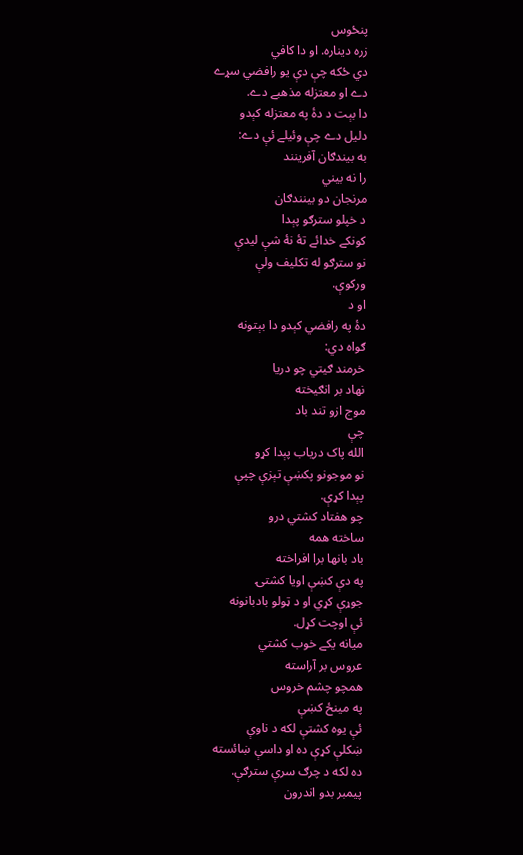پنځوس
زره ديناره. او دا کافي
دي ځکه چې دې يو رافضي سړے
دے او معتزله مذهبے دے.
دا بېت د دۀ په معتزله کېدو
دليل دے چې وئيلے ئې دے:
به بيندګان آفرينند
را نه بيني
مرنجان دو بينندګان
د خپلو سترګو پېدا
کونکے خدائے تۀ نۀ شې ليدې
نو سترګو له تکليف ولې
ورکوې.
او د
دۀ په رافضي کېدو دا بېتونه
ګواه دي:
خرمند ګيتي چو دريا
نهاد بر انګيخته
موج ازو تند باد
چې
الله پاک درياب پېدا کړو
نو موجونو پکښې تېزې چپې
پېدا کړې.
چو هفتاد کشتي درو
ساخته همه
باد بانها برا افراخته
په دې کښې اويا کشتۍ
جوړې کړي او د ټولو بادبانونه
ئې اوچت کړل.
ميانه يکے خوب کشتي
عروس بر آراسته
همچو چشم خروس
په مينځ کښې
ئې يوه کشتې لکه د ناوې
ښکلې کړې ده او داسې ښائسته
ده لکه د چرګ سرې سترګې.
پيمبر بدو اندرون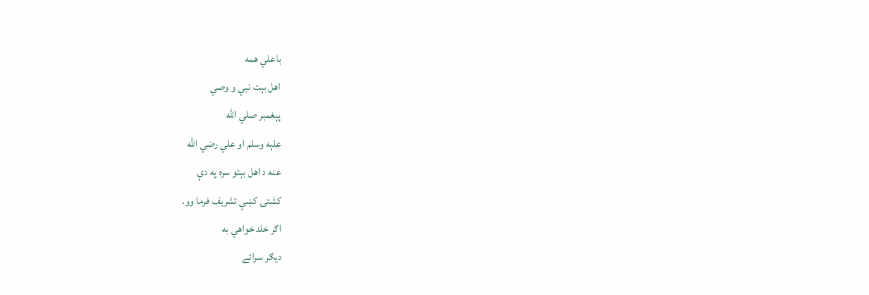باعلي همه
اهل بېت نبي و وصي
پېغمبر صلي الله
علېه وسلم او علي رضي الله
عنه د اهل بېتو سره په دې
کشتۍ کښې تشريف فرما وو.
اګر خلد خواهي به
ديګر سرائے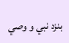بنزد نبي و وصي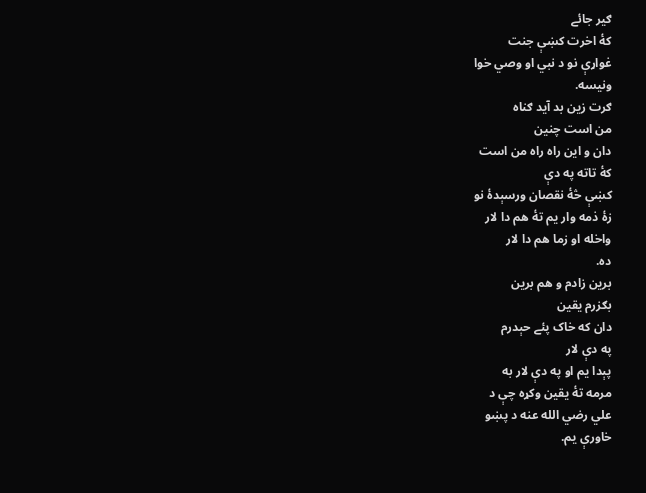ګير جائے
کۀ اخرت کښې جنت
غواړې نو د نبي او وصي خوا
ونيسه.
ګرت زين بد آيد ګناه
من است چنين
دان و اين راه راه من است
کۀ تاته په دې
کښې څۀ نقصان ورسېدۀ نو
زۀ ذمه وار يم تۀ هم دا لار
واخله او زما هم دا لار
ده.
برين زادم و هم برين
بګزرم يقين
دان که خاک پئے حېدرم
په دې لار
پېدا يم او په دې لار به
مرمه تۀ يقين وکړه چې د
علي رضي الله عنه د پښو
خاورې يم.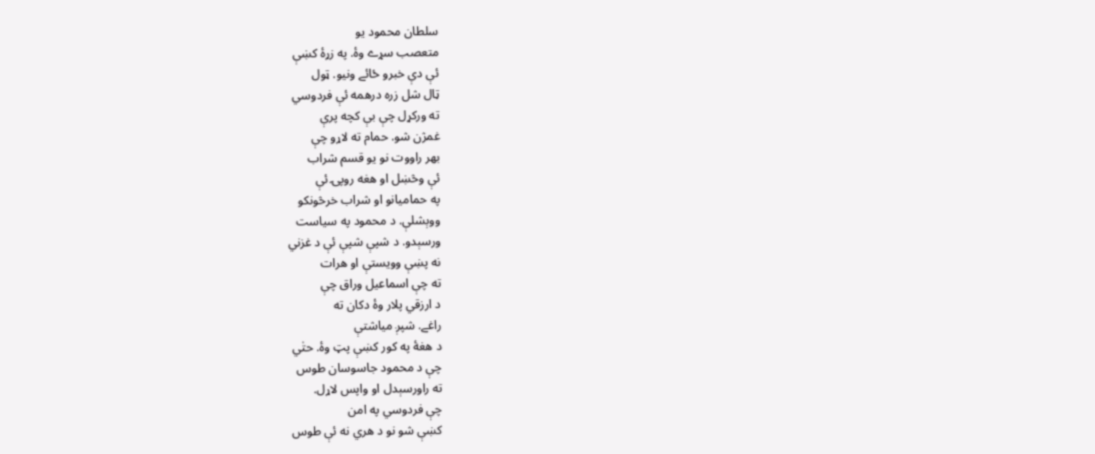سلطان محمود يو
متعصب سړے وۀ. په زړۀ کښې
ئې دې خبرو ځائے ونيو. ټول
ټال شل زره درهمه ئې فردوسي
ته ورکړل چې بې کچه پرې
غمژن شو. حمام ته لاړو چې
بهر راووت نو يو قسم شراب
ئې وڅښل او هغه روپۍ ئې
په حماميانو او شراب خرڅونکو
ووېشلې. د محمود په سياست
ورسېدو. د شپې شپې ئې د غزني
نه پښې وويستې او هرات
ته چې اسماعيل وراق چې
د ارزقي پلار وۀ دکان ته
راغے. شپږ مياشتې
د هغۀ په کور کښې پټ وۀ. حتٰي
چې د محمود جاسوسان طوس
ته راورسېدل او واپس لاړل.
چې فردوسي په امن
کښې شو نو د هري نه ئې طوس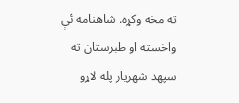ته مخه وکړه. شاهنامه ئې
واخسته او طبرستان ته
سپهد شهريار پله لاړو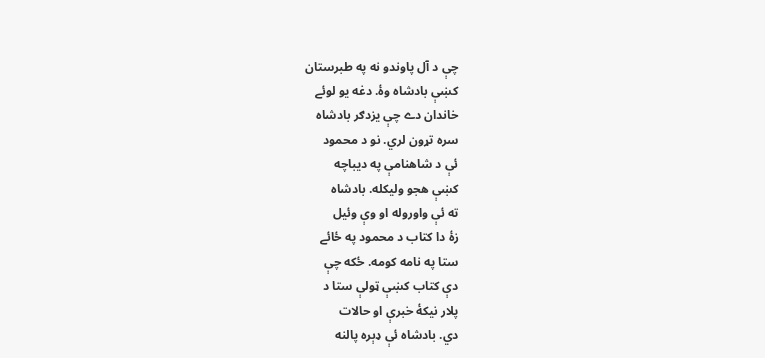چې د آل پاوندو نه په طبرستان
کښې بادشاه وۀ. دغه يو لوئے
خاندان دے چې يزدګر بادشاه
سره تړون لري. نو د محمود
ئې د شاهنامې په ديباچه
کښې هجو وليکله. بادشاه
ته ئې واوروله او وې وئيل
زۀ دا کتاب د محمود په ځائے
ستا په نامه کومه. ځکه چې
دې کتاب کښې ټولې ستا د
پلار نيکۀ خبرې او حالات
دي. بادشاه ئې ډېره پالنه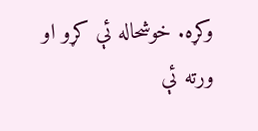وکړه. خوشحاله ئې کړو او
ورته ئې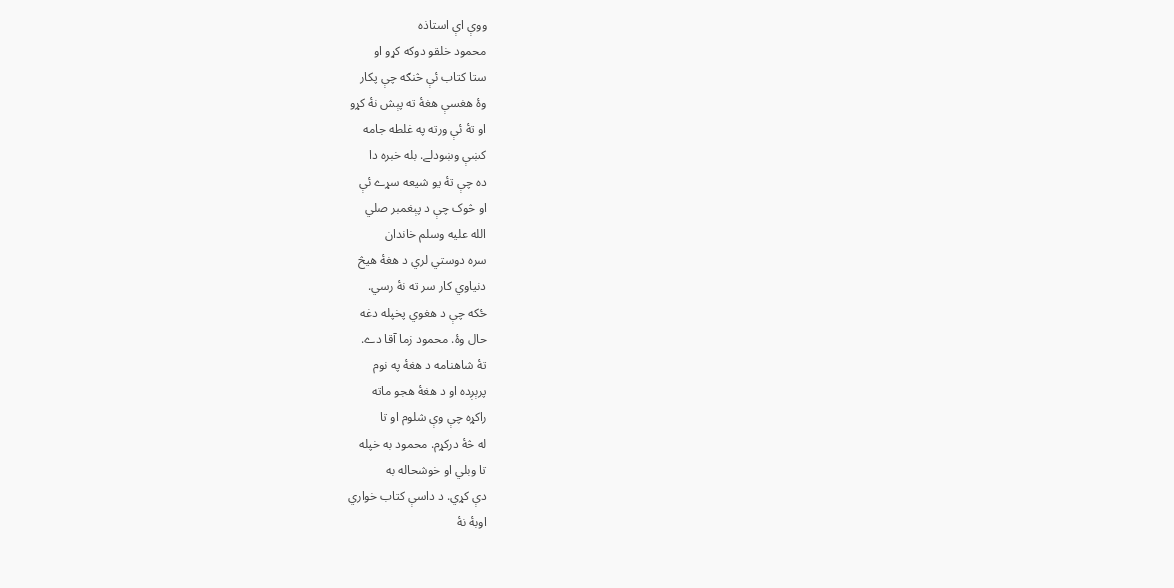ووې اې استاذه
محمود خلقو دوکه کړو او
ستا کتاب ئې څنګه چې پکار
وۀ هغسې هغۀ ته پېش نۀ کړو
او تۀ ئې ورته په غلطه جامه
کښې وښودلے. بله خبره دا
ده چې تۀ يو شيعه سړے ئې
او څوک چې د پېغمبر صلي
الله عليه وسلم خاندان
سره دوستي لري د هغۀ هيڅ
دنياوي کار سر ته نۀ رسي.
ځکه چې د هغوي پخپله دغه
حال وۀ. محمود زما آقا دے.
تۀ شاهنامه د هغۀ په نوم
پرېږده او د هغۀ هجو ماته
راکړه چې وې شلوم او تا
له څۀ درکړم. محمود به خپله
تا وبلي او خوشحاله به
دې کړي. د داسې کتاب خواري
اوبۀ نۀ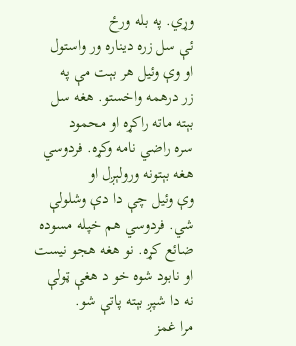وړي. په بله ورځ
ئې سل زره ديناره ور واستول
او وې وئيل هر بېت مې په
زر درهمه واخستو. هغه سل
بېته ماته راکړه او محمود
سره راضي نامه وکړه. فردوسي
هغه بېتونه ورولېږل او
وې وئيل چې دا دې وشلولې
شي. فردوسي هم خپله مسوده
ضائع کړه. نو هغه هجو نيست
او نابود شوه خو د هغې ټولې
نه دا شپږ بېته پاتې شو.
مرا غمز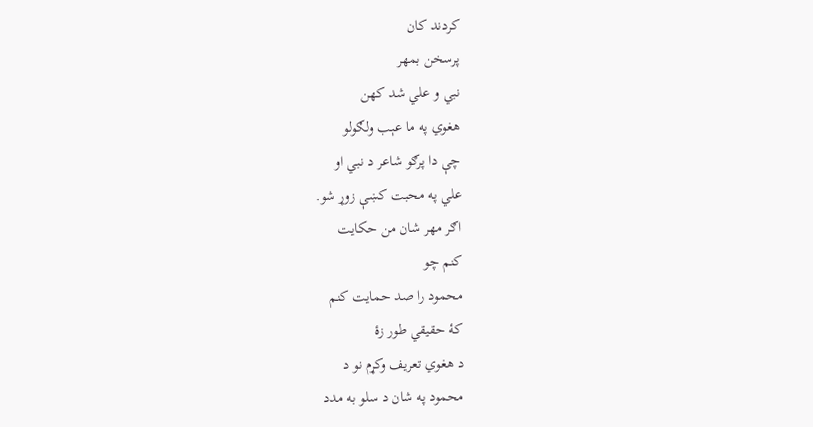کردند کان
پرسخن بمهر
نبي و علي شد کهن
هغوي په ما عېب ولګولو
چې دا پرګو شاعر د نبي او
علي په محبت کښې زوړ شو.
اګر مهر شان من حکايت
کنم چو
محمود را صد حمايت کنم
کۀ حقيقي طور زۀ
د هغوي تعريف وکړم نو د
محمود په شان د سلو به مدد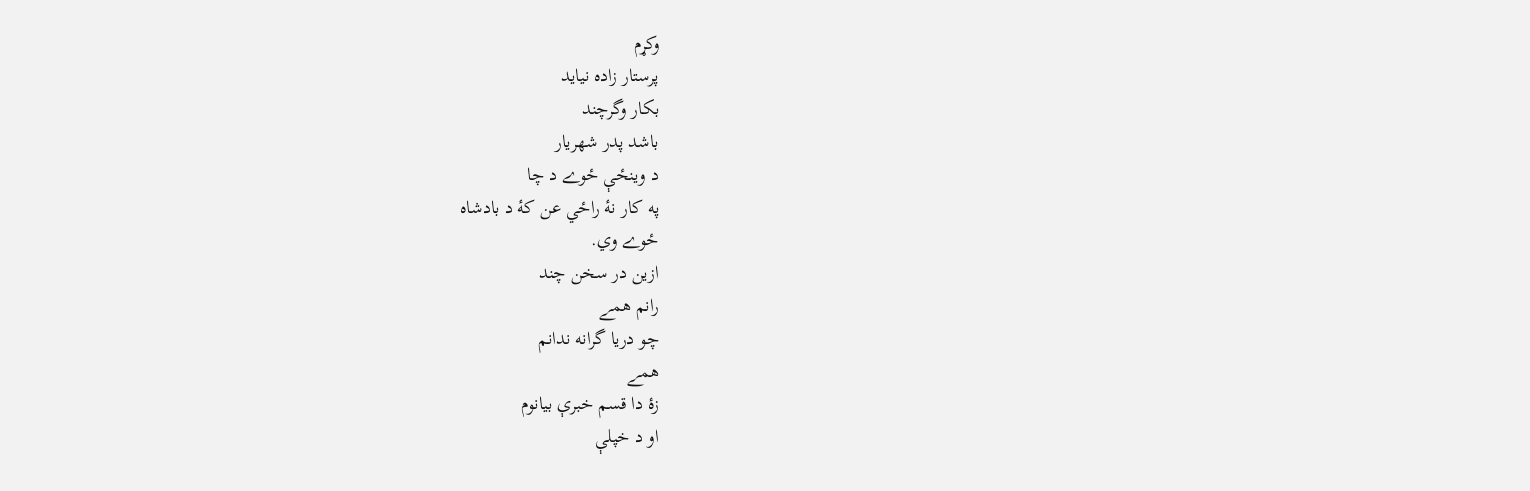وکړم
پرستار زاده نيايد
بکار وگرچند
باشد پدر شهريار
د وينځې ځوے د چا
په کار نۀ راځي عن کۀ د بادشاه
ځوے وي.
ازين در سخن چند
رانم همے
چو دريا گرانه ندانم
همے
زۀ دا قسم خبرې بيانوم
او د خپلې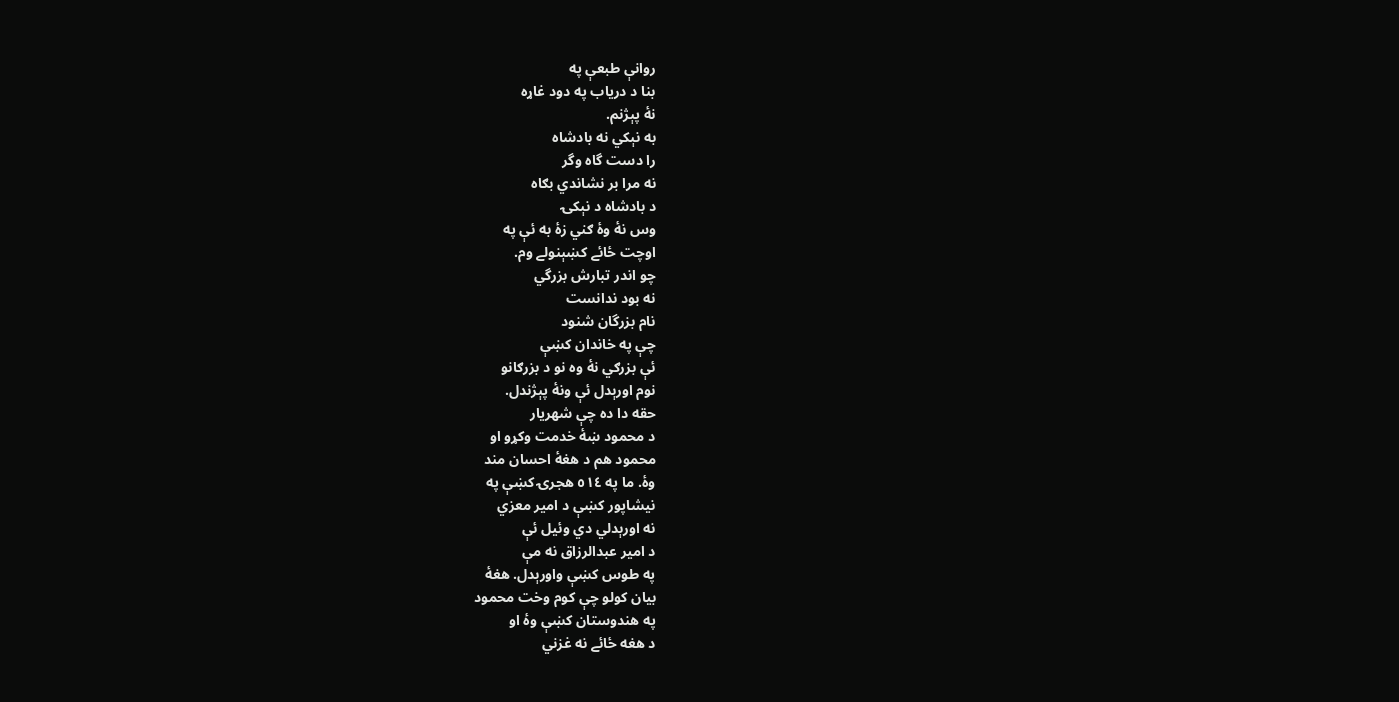روانې طبعې په
بنا د درياب په دود غاړه
نۀ پېژنم.
به نېکي نه بادشاه
را دست گاه وگر
نه مرا بر نشاندي بګاه
د بادشاه د نېکۍ
وس نۀ وۀ ګني زۀ به ئې په
اوچت ځائے کښېنولے وم.
چو اندر تبارش بزرگي
نه بود ندانست
نام بزرگان شنود
چې په خاندان کښې
ئې بزرګي نۀ وه نو د بزرګانو
نوم اورېدل ئې ونۀ پېژندل.
حقه دا ده چې شهريار
د محمود ښۀ خدمت وکړو او
محمود هم د هغۀ احسان مند
وۀ. ما په ٥١٤ هجرۍ کښې په
نيشاپور کښې د امير معزي
نه اورېدلي دي وئيل ئې
د امير عبدالرزاق نه مې
په طوس کښې واورېدل. هغۀ
بيان کولو چې کوم وخت محمود
په هندوستان کښې وۀ او
د هغه ځائے نه غزني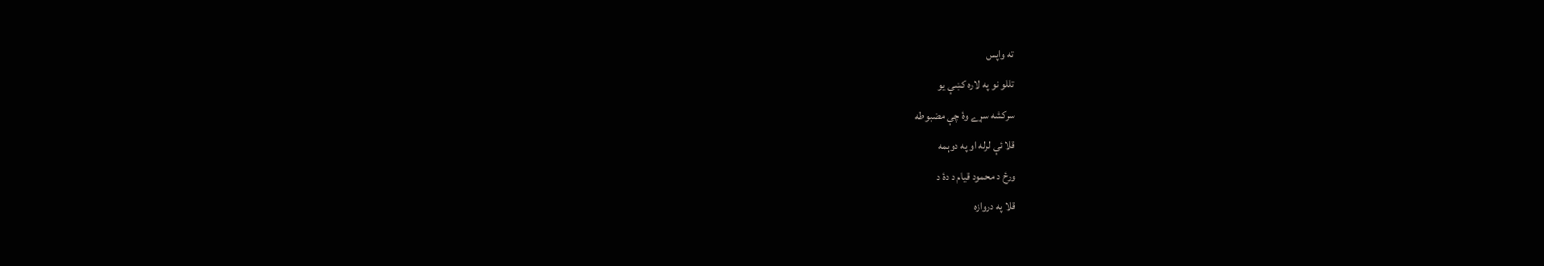ته واپس
تللو نو په لاره کښې يو
سرکشه سړے وۀ چې مضبوطه
قلا ئې لرله او په دوېمه
ورځ د محمود قيام د دۀ د
قلا په دروازه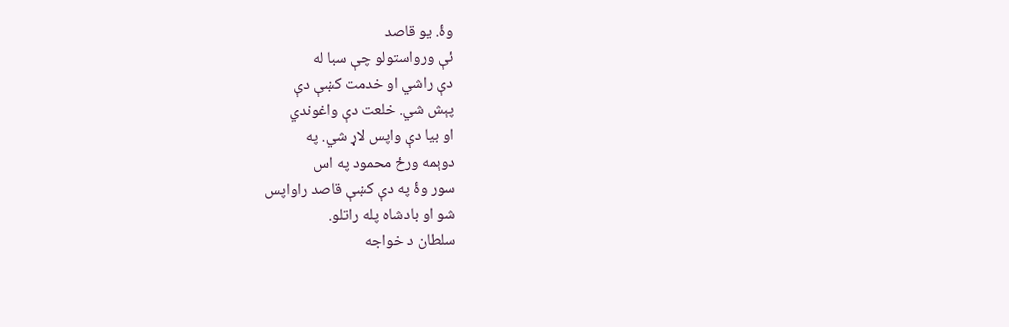وۀ. يو قاصد
ئې ورواستولو چې سبا له
دې راشي او خدمت کښې دې
پېش شي. خلعت دې واغوندي
او بيا دې واپس لاړ شي. په
دوېمه ورځ محمود په اس
سور وۀ په دې کښې قاصد راواپس
شو او بادشاه پله راتلو.
سلطان د خواجه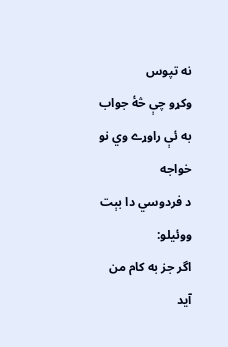نه تپوس
وکړو چې څۀ جواب
به ئې راوړے وي نو خواجه
د فردوسي دا بېت ووئيلو:
اگر جز به کام من
آيد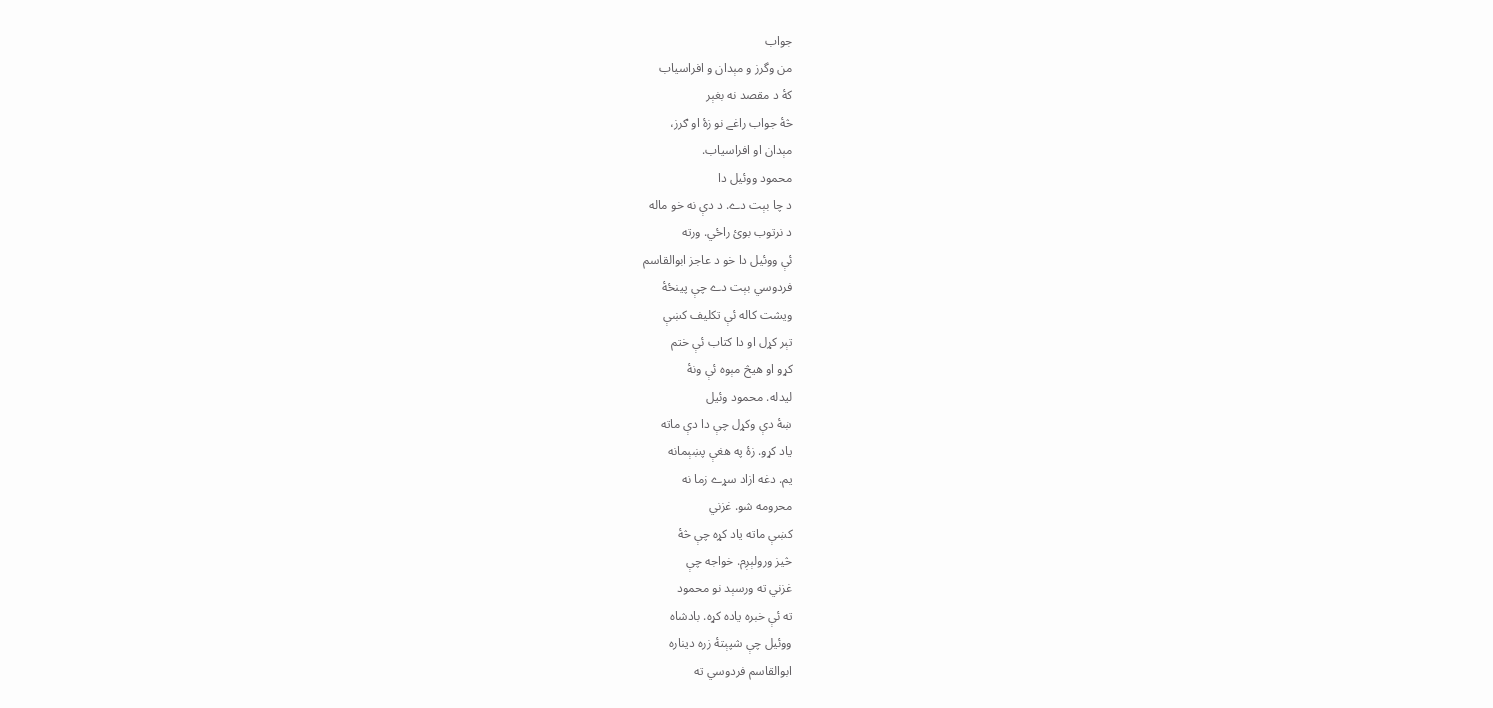جواب
من وگرز و مېدان و افراسياب
کۀ د مقصد نه بغېر
څۀ جواب راغے نو زۀ او ګرز،
مېدان او افراسياب.
محمود ووئيل دا
د چا بېت دے. د دې نه خو ماله
د نرتوب بوئ راځي. ورته
ئې ووئيل دا خو د عاجز ابوالقاسم
فردوسي بېت دے چې پينځۀ
ويشت کاله ئې تکليف کښې
تېر کړل او دا کتاب ئې ختم
کړو او هيڅ مېوه ئې ونۀ
ليدله. محمود وئيل
ښۀ دې وکړل چې دا دې ماته
ياد کړو. زۀ په هغې پښېمانه
يم. دغه ازاد سړے زما نه
محرومه شو. غزني
کښې ماته ياد کړه چې څۀ
څيز ورولېږم. خواجه چې
غزني ته ورسېد نو محمود
ته ئې خبره ياده کړه. بادشاه
ووئيل چې شپېتۀ زره ديناره
ابوالقاسم فردوسي ته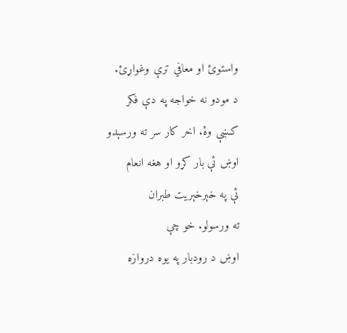واستوئ او معافي ترې وغواړئ.
د مودو نه خواجه په دې فکر
کـښې وۀ. اخر کار سر ته ورسېدو
اوښ ئې بار کړو او هغه انعام
ئې په خېرخېريت طبران
ته ورسولو. خو چې
اوښ د رودبار په يوه دروازه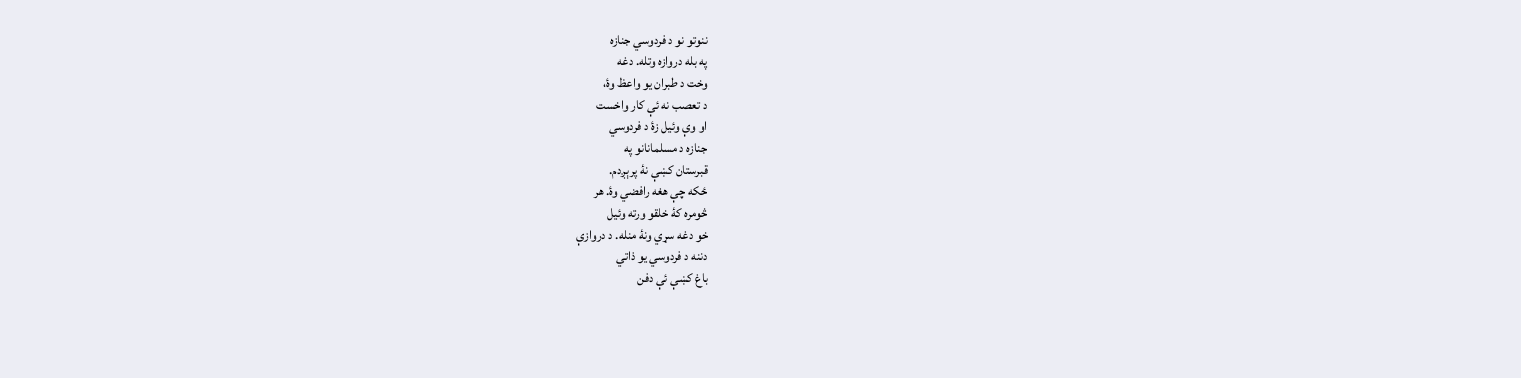ننوتو نو د فردوسي جنازه
په بله دروازه وتله. دغه
وخت د طبران يو واعظ وۀ،
د تعصب نه ئې کار واخست
او وې وئيل زۀ د فردوسي
جنازه د مسلمانانو په
قبرستان کښې نۀ پرېږدم.
ځکه چې هغه رافضي وۀ. هر
څومره کۀ خلقو ورته وئيل
خو دغه سړي ونۀ منله. د دروازې
دننه د فردوسي يو ذاتي
باغ کښې ئې دفن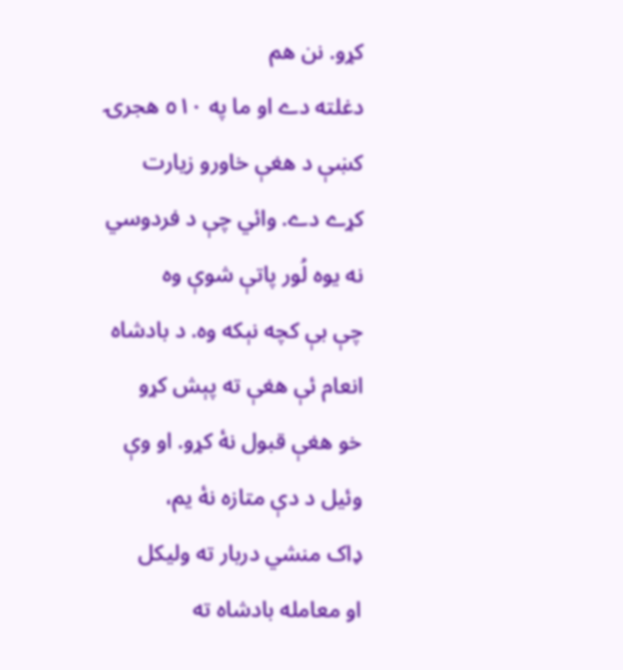کړو. نن هم
دغلته دے او ما په ٥١٠ هجرۍ
کښې د هغې خاورو زيارت
کړے دے. وائي چې د فردوسي
نه يوه لُور پاتې شوې وه
چې بې کچه نېکه وه. د بادشاه
انعام ئې هغې ته پېش کړو
خو هغې قبول نۀ کړو. او وې
وئيل د دې متازه نۀ يم،
ډاک منشي دربار ته وليکل
او معامله بادشاه ته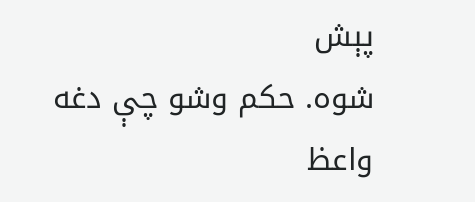پېش
شوه. حکم وشو چې دغه واعظ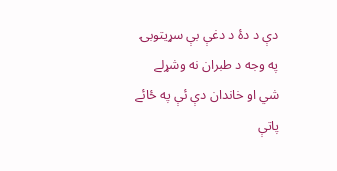دې د دۀ د دغې بې سړيتوبۍ
په وجه د طبران نه وشړلے
شي او خاندان دې ئې په ځائے
پاتې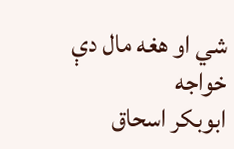شي او هغه مال دې خواجه
ابوبکر اسحاق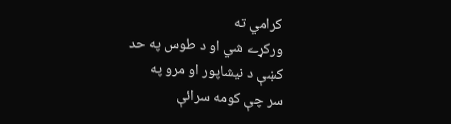کرامي ته
ورکړے شي او د طوس په حد
کښې د نيشاپور او مرو په
سر چې کومه سرائې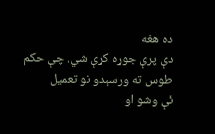ده هغه
دې پرې جوړه کړې شي. چې حکم
طوس ته ورسېدو نو تعميل
ئې وشو او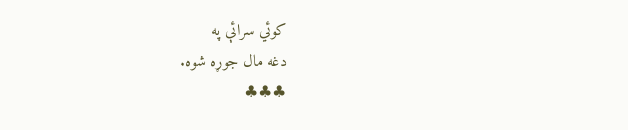کوئي سرائې په
دغه مال جوړه شوه.
♣♣♣